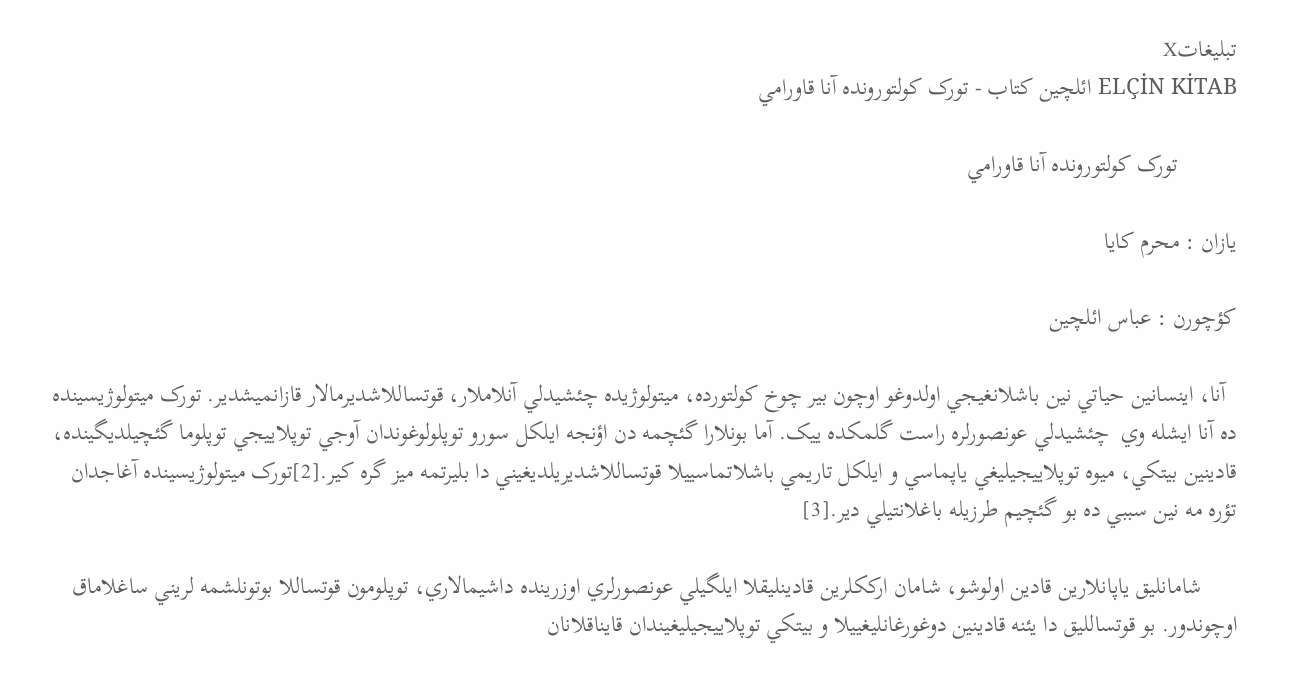تبليغاتX
ELÇİN KİTAB ائلچين كتاب - تورک کولتورونده آنا قاورامي

          تورک کولتورونده آنا قاورامي

یازان : محرم کایا

کؤچورن : عباس ائلچین

  آنا، اينسانين حياتي نين باشلانغيجي اولدوغو اوچون بیر چوخ کولتورده، ميتولوژيده چئشيدلي آنلاملار، قوتساللاشدیرمالار قازانميشدیر. تورک ميتولوژيسينده ده آنا ايشله وي  چئشيدلي عونصورلره راست گلمکده ییک. آما بونلارا گئچمه دن اؤنجه ايلکل سورو توپلولوغوندان آوجي توپلاييجي توپلوما گئچيلديگينده، قادينين بيتکي، ميوه توپلاييجيليغي ياپماسي و ايلکل تاريمي باشلاتماسييلا قوتساللاشدیريلديغيني دا بليرتمه ميز گره کير.[2]تورک ميتولوژيسينده آغاجدان تؤره مه نين سببي ده بو گئچيم طرزیله باغلانتيلي دير.[3]

      شامانليق ياپانلارين قادين اولوشو، شامان ارککلرين قادينليقلا ايلگيلي عونصورلري اوزرينده داشيمالاري، توپلومون قوتساللا بوتونلشمه لريني ساغلاماق اوچوندور. بو قوتسالليق دا یئنه قادينين دوغورغانليغييلا و بيتکي توپلاييجيليغيندان قايناقلانان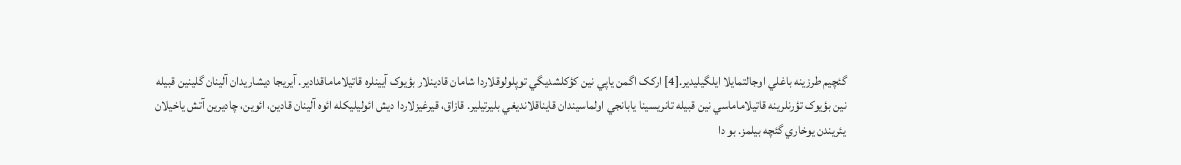گئچيم طرزينه باغلي اوجالتمایلا ايلگيليدير.[4] ارکک اگمن ياپي نين کؤکلشديگي توپلولوقلاردا شامان قادينلار بؤيوک آيينلره قاتيلاماماقدادير. آيريجا ديشاريدان آلينان گلينين قبيله نين بؤيوک تؤرنلرينه قاتيلاماماسي نين قبيله تانريسينا يابانجي اولماسيندان قايناقلانديغي بليرتيلير. قازاق، قيرغيزلاردا ديش ائوليليکله ائوه آلينان قادين، ائوين، چاديرين آتش ياخيلان يئريندن يوخاري گئچه بیلمز. بو دا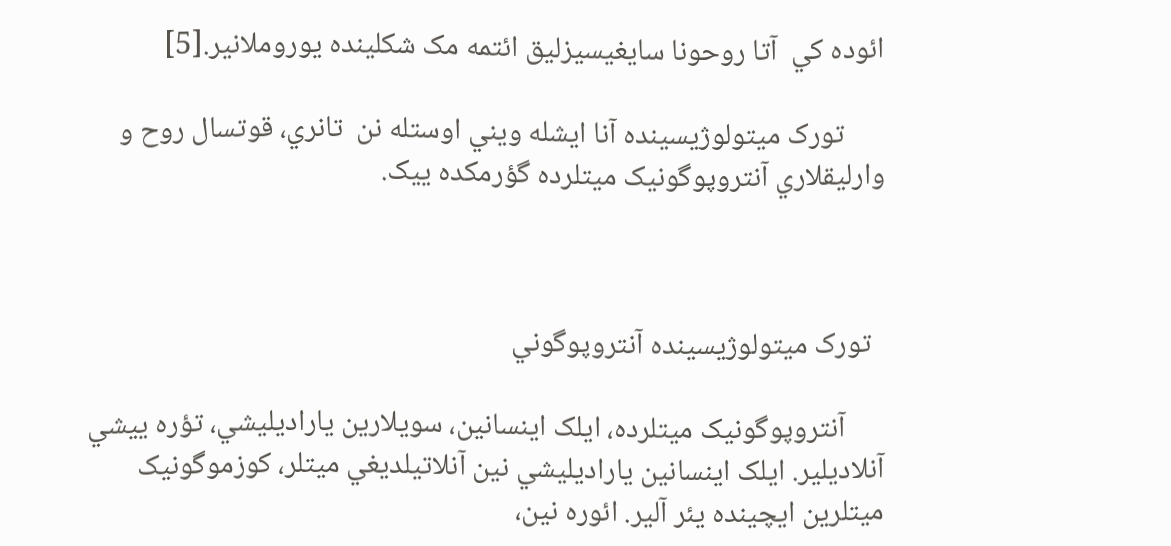ائوده کي  آتا روحونا سايغيسيزليق ائتمه مک شکلينده يوروملانير.[5]

      تورک ميتولوژيسينده آنا ايشله ويني اوستله نن  تانري، قوتسال روح و وارلیقلاري آنتروپوگونيک ميتلرده گؤرمکده ییک.



  تورک ميتولوژيسينده آنتروپوگوني

      آنتروپوگونيک ميتلرده، ايلک اينسانين، سويلارين ياراديليشي، تؤره یيشي آنلاديلير. ايلک اينسانين ياراديليشي نين آنلاتيلديغي ميتلر، کوزموگونيک ميتلرين ايچينده يئر آلير. ائوره نين،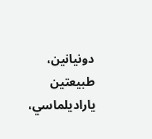دونيانين، طبیعتین ياراديلماسي،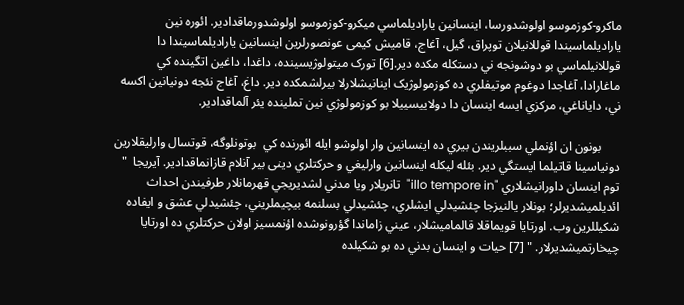ماکرو-کوزموسو اولوشدورسا، اينسانين ياراديلماسي ميکرو-کوزموسو اولوشدورماقدادير. ائوره نين ياراديلماسيندا قوللانيلان توپراق، گيل، آغاج، قاميش کیمی عونصورلرين اينسانين ياراديلماسيندا دا قوللانيلماسي بو دوشونجه ني دستکله مکده دير.[6] تورک ميتولوژيسينده، داغدا، داغين اتگينده کي  ماغارادا، آغاجدا دوغوم موتيفلري ده کوزمولوژيک اينانيشلارلا بيرلشمکده دير. داغ، آغاج نئجه دونيانين اکسه ني، داياناغي، مرکزي ايسه اينسان دا دولاييسييلا بو کوزمولوژي نين تملينده يئر آلماقدادير.

      بونون ان اؤنملي سببلريندن بيري ده اينسانين وار اولوشو ايله ائورنده کي  بوتونلوگه، قوتسال وارلیقلارين دونياسينا قاتيلما ايستگي دير. بئله ليکله اينسانين وارليغي و حرکتلري دينی بير آنلام قازانماقدادير. آيريجا  " توم اينسان داورانيشلاري "illo tempore in"  تانريلار ويا مدني لشدیريجي قهرمانلار طرفیندن احداث ائديلميشديرلر؛ بونلار يالنيزجا چئشيدلي ايشلري، چئشيدلي بسلنمه بيچيملريني، چئشيدلي عشق و ايفاده شکيللرين وب. اورتايا قويماقلا قالماميشلار، عیني زاماندا گؤرونوشده اؤنمسيز اولان حرکتلري ده اورتايا چيخارتميشديرلار. " [7] حيات و اينسان بدني ده بو شکيلده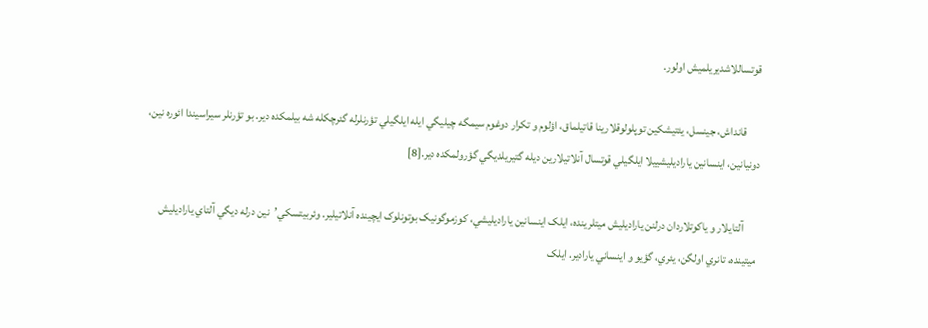قوتساللاشدیريلميش اولور.

      قانداش، جينسل، يئتيشکين توپلولوقلارينا قاتيلماق، اؤلوم و تکرار دوغوم سيمگه چيليگي ايله ايلگيلي تؤرنلرله گئرچکله شه بيلمکده دير. بو تؤرنلر سيراسيندا ائوره نين، دونيانين، اينسانين ياراديليشييلا ايلگيلي قوتسال آنلاتيلارين ديله گتيريلديگي گؤرولمکده دير.[8]

      آلتايلار و ياکوتلاردان درلنن ياراديليش ميتلرينده، ايلک اينسانين ياراديليشي، کوزموگونيک بوتونلوک ايچينده آنلاتيلير. وئربيتسکي’نين درله ديگي آلتاي ياراديليش ميتينده، تانري اولگن، يئري، گؤیو و اينساني يارادير. ايلک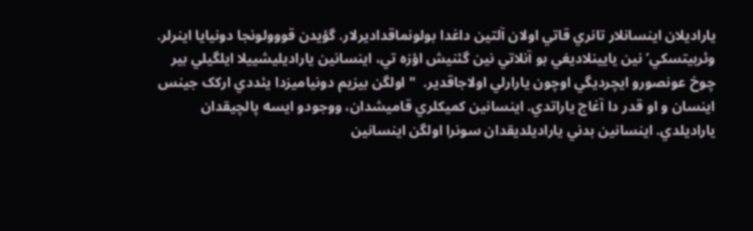ياراديلان اينسانلار تانري قاتي اولان آلتين داغدا بولونماقداديرلار. گؤیدن قووولونجا دونيايا اينرلر. وئربيتسکي’نين يايينلاديغي بو آنلاتي نين گئنيش اؤزه تي، اينسانين ياراديليشييلا ايلگيلي بیر چوخ عونصورو ايچرديگي اوچون يارارلي اولاجاقدير.  " اولگن بيزيم دونياميزدا يئددي ارکک جينس اينسان و او قدر دا آغاج ياراتدي. اينسانين کميکلري قاميشدان، ووجودو ايسه پالچيقدان ياراديلدي. اينسانين بدني ياراديلديقدان سونرا اولگن اينسانين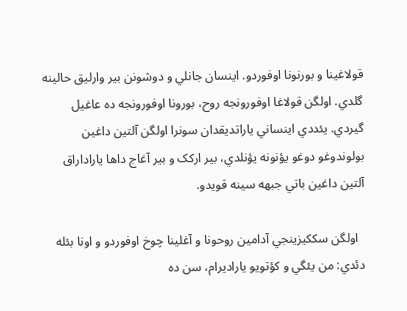قولاغينا و بورنونا اوفوردو. اينسان جانلي و دوشونن بير وارلیق حالينه گلدي. اولگن قولاغا اوفورونجه روح، بورونا اوفورونجه ده عاغيل گيردي. يئددي اينساني ياراتدیقدان سونرا اولگن آلتين داغين بولوندوغو دوغو يؤنونه يؤنلدي، بير ارکک و بير آغاج داها ياراداراق آلتين داغين باتي جبهه سينه قويدو.

  اولگن سککيزينجي آدامين روحونا و آغلينا چوخ اوفوردو و اونا بئله دئدي: من يئگي و کؤتويو یارادیرام، سن ده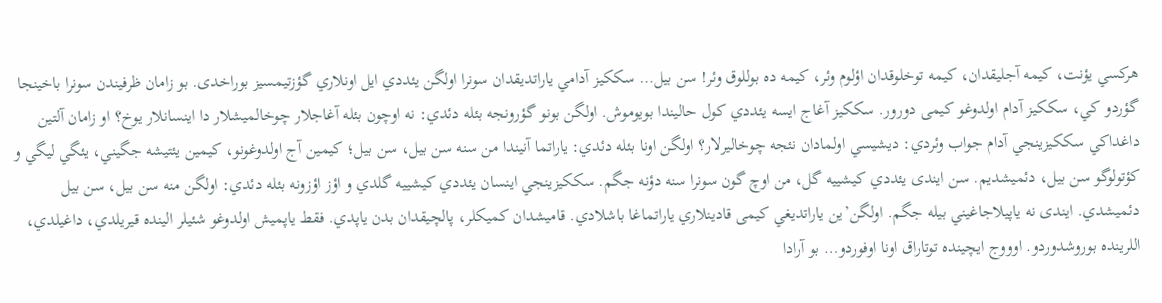هرکسي يؤنت، کيمه آجليقدان، کيمه توخلوقدان اؤلوم وئر، کيمه ده بوللوق وئر! سن بيل… سککيز آدامي ياراتديقدان سونرا اولگن يئددي ايل اونلاري گؤزتيمسيز بوراخدی. بو زامان ظرفیندن سونرا باخينجا گؤردو کي، سککيز آدام اولدوغو کیمی دورور. سککيز آغاج ايسه يئددي کول حاليندا بويوموش. اولگن بونو گؤرونجه بئله دئدي: نه اوچون بئله آغاجلار چوخالميشلار دا اينسانلار يوخ؟ او زامان آلتين داغداکي سککيزينجي آدام جواب وئردي: ديشيسي اولمادان نئجه چوخاليرلار؟ اولگن اونا بئله دئدي: ياراتما آنيندا من سنه سن بيل، سن بيل؛ کيمين آج اولدوغونو، کيمين يئتيشه جگيني، يئگي ليگي و کؤتولوگو سن بيل، دئميشديم. سن ایندی يئددي کيشييه گل، من اوچ گون سونرا سنه دؤنه جگم. سککيزينجي اينسان يئددي کيشييه گلدي و اؤز اؤزونه بئله دئدي: اولگن منه سن بيل، سن بيل دئميشدي. ایندی نه ياپيلاجاغيني بيله جگم. اولگن’ين ياراتديغي کیمی قادينلاري ياراتماغا باشلادي. قاميشدان کميکلر، پالچيقدان بدن ياپدي. فقط ياپميش اولدوغو شئيلر الينده قيريلدي، داغيلدي، اللرينده بوروشدوردو. اوووج ايچينده توتاراق اونا اوفوردو… بو آرادا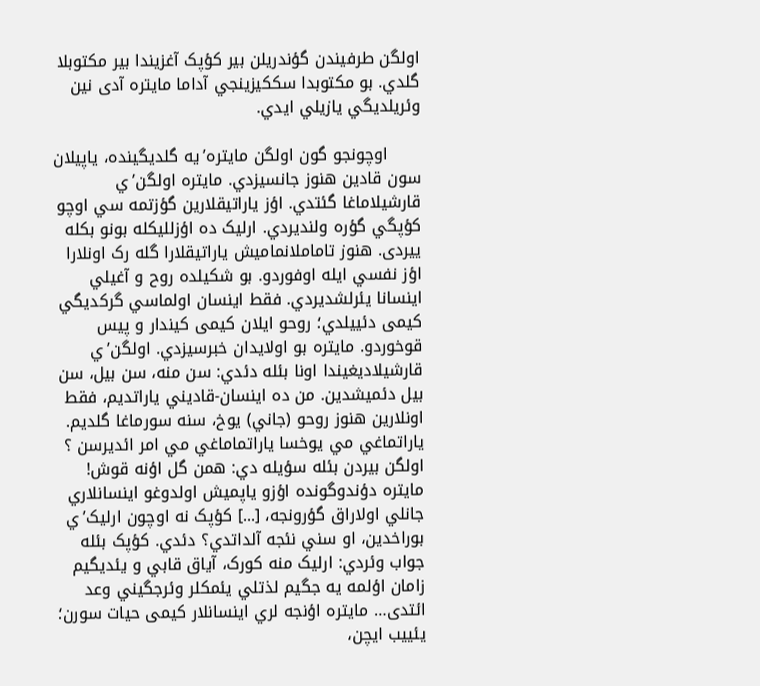اولگن طرفیندن گؤندريلن بير کؤپک آغزيندا بير مکتوبلا گلدي. بو مکتوبدا سککيزينجي آداما مايتره آدی نين وئريلديگي يازيلي ايدي.

      اوچونجو گون اولگن مايتره’يه گلديگينده، ياپيلان سون قادين هنوز جانسيزدي. مايتره اولگن’ي قارشيلاماغا گئتدي. اؤز ياراتيقلارين گؤزتمه سي اوچو کؤپگي گؤره ولنديردي. ارليک ده اؤزلليکله بونو بکله ییردی. هنوز تاماملانماميش ياراتيقلارا گله رک اونلارا اؤز نفسي ايله اوفوردو. بو شکيلده روح و آغیلي اينسانا يئرلشدیردي. فقط اينسان اولماسي گرکديگي کیمی دئييلدي؛ روحو ايلان کیمی کيندار و پيس قوخوردو. مايتره بو اولايدان خبرسيزدي. اولگن’ي قارشيلاديغيندا اونا بئله دئدي: سن منه، سن بيل، سن بيل دئميشدين. من ده اينسان-قاديني ياراتديم، فقط اونلارين هنوز روحو (جاني) يوخ، سنه سورماغا گلديم. ياراتماغي مي يوخسا ياراتماماغي مي امر ائدیرسن ؟ اولگن بيردن بئله سؤيله دي: همن گل اؤنه قوش! مايتره دؤندوگونده اؤزو ياپميش اولدوغو اينسانلاري جانلي اولاراق گؤرونجه، [...] کؤپک نه اوچون ارليک’ي بوراخدین، او سني نئجه آلداتدي؟ دئدي. کؤپک بئله جواب وئردي: ارليک منه کورک، آياق قابي و يئديگيم زامان اؤلمه يه جگيم لذتلي يئمکلر وئرجگيني وعد ائتدی… مايتره اؤنجه لري اينسانلار کیمی حيات سورن؛ يئیيب ايچن،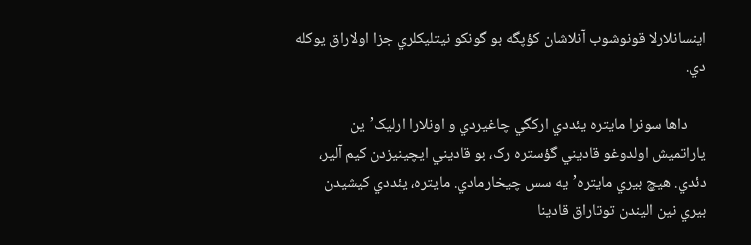اينسانلارلا قونوشوب آنلاشان کؤپگه بو گونکو نيتليکلري جزا اولاراق يوکله دي.

     داها سونرا مايتره يئددي ارکگي چاغيردي و اونلارا ارليک’ين ياراتميش اولدوغو قاديني گؤستره رک، بو قاديني ايچينيزدن کيم آلير، دئدي. هيچ بيري مايتره’يه سس چيخارمادي. مايتره، يئددي کيشيدن بيري نين اليندن توتاراق قادينا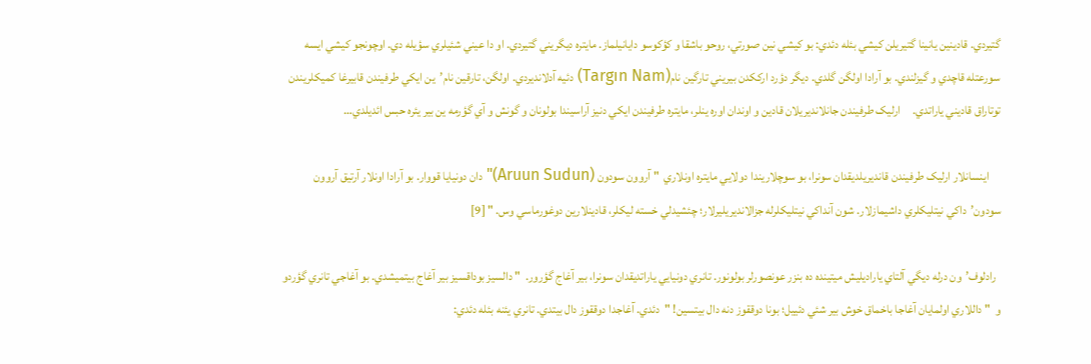گتيردي. قادينين يانينا گتيريلن کيشي بئله دئدي: بو کيشي نين صورتي، روحو باشقا و کؤکوسو دايانيلماز. مايتره ديگريني گتيردي. او دا عيني شئيلري سؤيله دي. اوچونجو کيشي ايسه سورعتله قاچدي و گیزلندي. بو آرادا اولگن گلدي. ديگر دؤرد ارککدن بيريني تارگين نام(Targın Nam) دئيه آدلاندیردي. اولگن، تارقين نام’ين ايکي طرفیندن قابیرغا کميکلريندن توتاراق قاديني ياراتدي.     ارليک طرفیندن جانلانديريلان قادين و اوندان اوره ينلر، مايتره طرفیندن ايکي دنيز آراسيندا بولونان و گونش و آي گؤرمه ين بير يئره حبس ائديلدي…

     اينسانلار ارليک طرفیندن قانديريلديقدان سونرا، بو سوچلاريندا دولايي مايتره اونلاري  " آروون سودون (Aruun Sudun)" دان دونيايا قووار. بو آرادا اونلار آرتيق آروون سودون’داکي نيتليکلري داشيمازلار. شون آنداکي نيتليکلرله جزالانديريليرلار؛ چئشيدلي خسته لیکلر، قادينلارين دوغورماسي وس. " [9]

  رادلوف’ون درله ديگي آلتاي ياراديليش ميتينده ده بنزر عونصورلر بولونور. تانري دونيايي یاراتدیقدان سونرا، بير آغاج گؤرور.  " دالسيز بوداقسيز بير آغاج بيتميشدي. بو آغاجي تانري گؤردو و  " داللاري اولمايان آغاجا باخماق خوش بير شئي دئييل؛ بونا دوققوز دنه دال بيتسين! "  دئدي. آغاجدا دوققوز دال بيتدي. تانري یئنه بئله دئدي: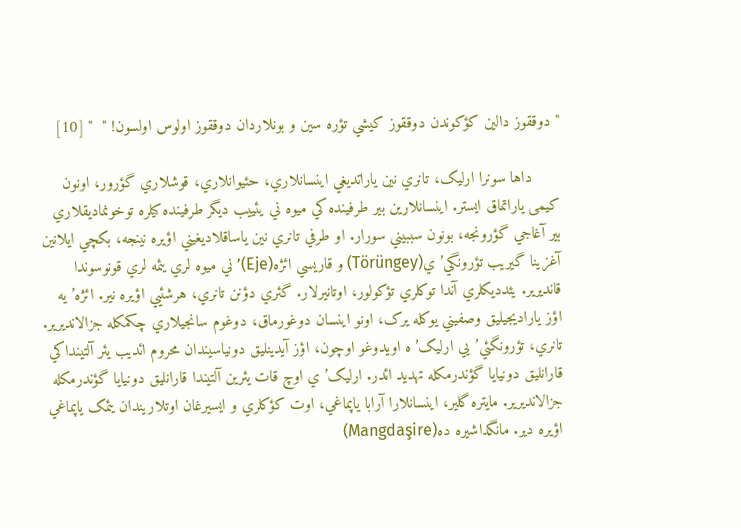" دوققوز دالين کؤکوندن دوققوز کيشي تؤره سين و بونلاردان دوققوز اولوس اولسون! "  " [10]

      داها سونرا ارليک، تانري نين یاراتدیغي اينسانلاري، حئیوانلاري، قوشلاري گؤرور، اونون کیمی ياراتماق ايستر. اينسانلارين بير طرفينده کي ميوه ني يئیيب ديگر طرفينده کيلره توخونماديقلاري بير آغاجي گؤرونجه، بونون سببيني سورار. او طرفي تانري نين ياساقلاديغيني اؤیره نينجه، بکچي ايلانين آغزينا گيريب تؤرونگي’ي(Törüngey) و قاريسي ائژه(Eje)’ني ميوه لري يئمه لري قونوسوندا قانديرير. يئدديکلري آندا توکلري تؤکولور، اوتانيرلار. گئري دؤنن تانري، هرشئیي اؤیره نير. ائژه’يه اؤز ياراديجيليق وصفيني يوکله یرک، اونو اينسان دوغورماق، دوغوم سانجيلاري چکمکله جزالانديرير. تانري، تؤرونگئي’یي ارليک’ه اويدوغو اوچون، اؤز آيدينليق دونياسيندان محروم ائدیب يئر آلتينداکي قارانليق دونيايا گؤندرمکله تهديد ائدر. ارليک’ي اوچ قات يئرين آلتيندا قارانليق دونيايا گؤندرمکله جزالانديرير. مايتره گلير، اينسانلارا آرابا ياپماغي، اوت کؤکلري و ايسيرغان اوتلاريندان يئمک ياپماغي اؤیره دير. مانگداشيره ده(Mangdaşire)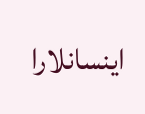اينسانلارا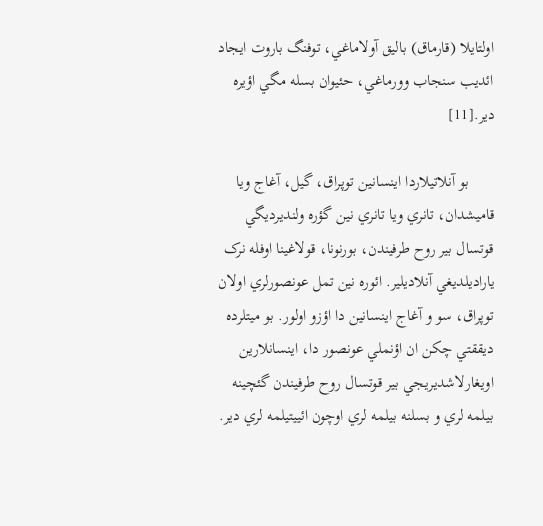اولتايلا (قارماق) باليق آولاماغي، توفنگ باروت ايجاد ائديب سنجاب وورماغي، حئیوان بسله مگي اؤیره دير.[11]

      بو آنلاتيلاردا اينسانين توپراق، گيل، آغاج ويا قاميشدان، تانري ويا تانري نين گؤره ولنديرديگي قوتسال بير روح طرفیندن، بورنونا، قولاغينا اوفله نرک ياراديلديغي آنلاديلير. ائوره نين تمل عونصورلري اولان توپراق، سو و آغاج اينسانين دا اؤزو اولور. بو ميتلرده دیققتي چکن ان اؤنملي عونصور دا، اينسانلارين اويغارلاشدیريجي بير قوتسال روح طرفیندن گئچينه بيلمه لري و بسلنه بيلمه لري اوچون ائیيتيلمه لري دير.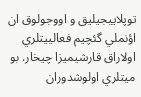توپلاييجيليق و اووجولوق ان اؤنملي گئچيم فعالييتلري اولاراق قارشيميزا چيخار. بو ميتلري اولوشدوران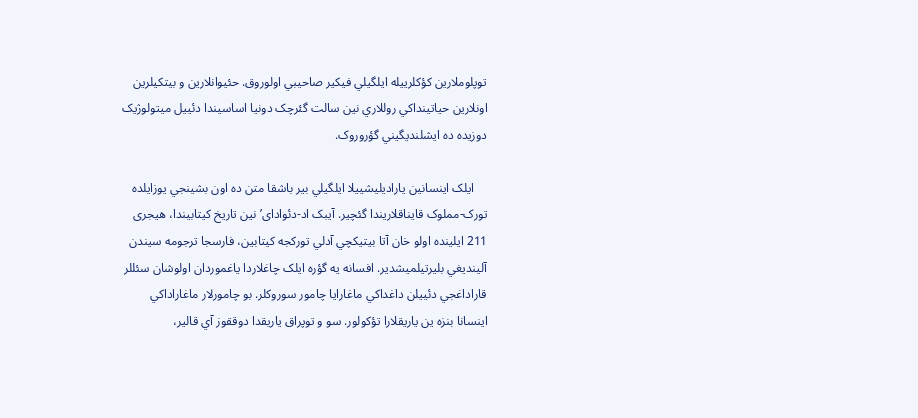توپلوملارين کؤکلرييله ايلگيلي فيکير صاحیبي اولوروق. حئیوانلارين و بيتکيلرين اونلارين حياتينداکي روللاري نين سالت گئرچک دونيا اساسیندا دئييل ميتولوژيک دوزيده ده ايشلنديگيني گؤروروک.

    ايلک اينسانين ياراديليشييلا ايلگيلي بير باشقا متن ده اون بشينجي يوزایلده تورک-مملوک قايناقلاريندا گئچیر. آيبک اد-دئوادای’نين تاريخ کيتابيندا، هيجری 211 ایلینده اولو خان آتا بيتيکچي آدلي تورکجه کيتابين، فارسجا ترجومه سيندن آلينديغي بليرتيلميشدیر. افسانه يه گؤره ايلک چاغلاردا ياغموردان اولوشان سئللر قاراداغجي دئیيلن داغداکي ماغارايا چامور سوروکلر. بو چامورلار ماغاراداکي اينسانا بنزه ين ياريقلارا تؤکولور. سو و توپراق ياريقدا دوققوز آي قالير،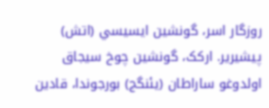روزگار اسر، گونشين ايسيسي (اتش) پيشيرير. ارکک، گونشين چوخ سيجاق اولدوغو ساراطان (يئنگج) بورجوندا، قادين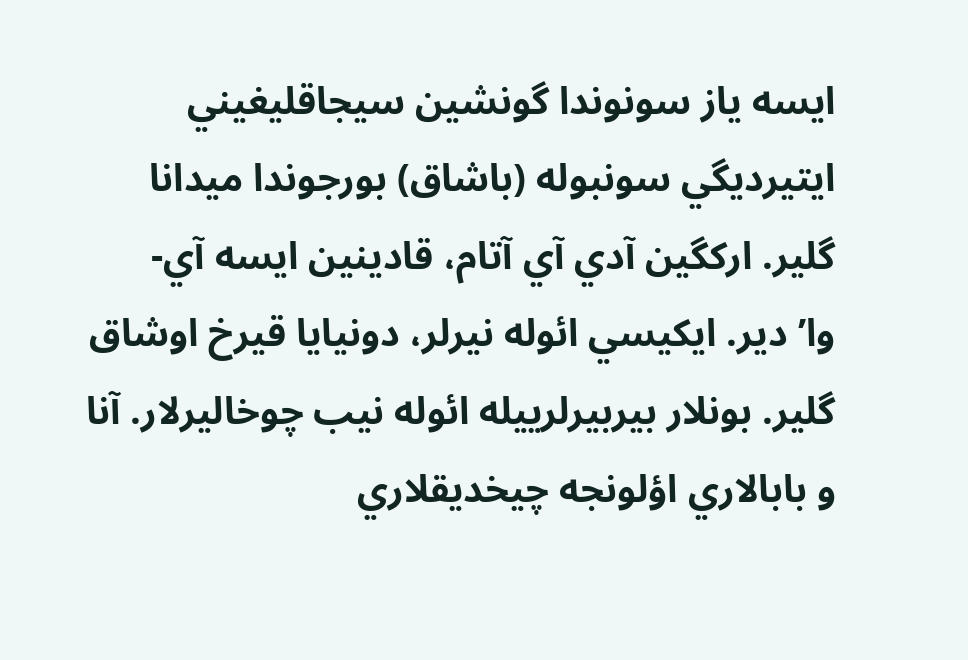ايسه ياز سونوندا گونشين سيجاقليغيني ايتيرديگي سونبوله (باشاق) بورجوندا ميدانا گلير. ارکگين آدي آي آتام، قادينين ايسه آي-وا’دير. ايکيسي ائوله نيرلر، دونيايا قيرخ اوشاق گلير. بونلار بيربيرلرييله ائوله نيب چوخاليرلار. آنا و بابالاري اؤلونجه چيخدیقلاري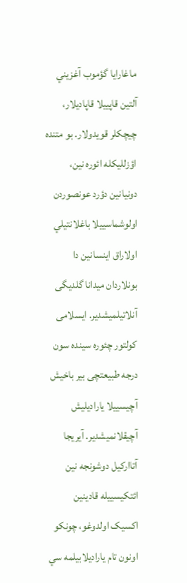ماغارايا گؤموب آغزيني آلتين قاپييلا قاپاديلار، چيچکلر قويدولار. بو متنده اؤزلليکله ائوره نين، دونيانين دؤرد عونصوردن اولوشماسييلا باغلانتيلي اولاراق اينسانين دا بونلاردان ميدانا گلديگی آنلاتيلميشدیر. ايسلامی کولتور چئوره سينده سون درجه طبیعتچی بير باخيش آچيسييلا ياراديليش آچيقلانميشدیر. آيريجا آتاارکيل دوشونجه نين ائتکيسييله قادينين اکسيک اولدوغو، چونکو اونون تام ياراديلابيلمه سي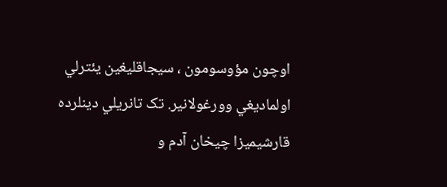اوچون مؤوسومون ، سيجاقليغين يئترلي اولماديغي وورغولانير. تک تانريلي دينلرده قارشيميزا چيخان آدم و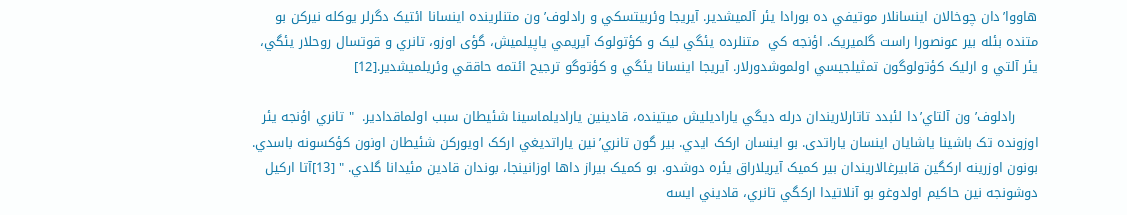هاووا’دان چوخالان اينسانلار موتيفي ده بورادا يئر آلميشدیر. آيريجا وئربيتسکي و رادلوف’ون متنلرينده اينسانا ائتيک دگرلر يوکله نيرکن بو متنده بئله بير عونصورا راست گلمیریک. اؤنجه کي  متنلرده يئگي ليک و کؤتولوک آيريمي ياپيلميش، گؤی اوزو، تانري و قوتسال روحلار يئگي، يئر آلتي و ارليک کؤتولوگون تمثيلجيسي اولموشدورلار. آيريجا اينسانا يئگي و کؤتوگو ترجيح ائتمه حاققي وئريلميشدیر.[12]

     رادلوف’ون آلتاي’دا لئبدد تاتارلاريندان درله ديگي ياراديليش ميتينده، قادينين ياراديلماسينا شئيطان سبب اولماقدادير.  " تانري اؤنجه يئر اوزونده تک باشينا ياشايان اينسان یاراتدی. بو اينسان ارکک ايدي. بير گون تانري’نين یاراتدیغي ارکک اويورکن شئيطان اونون کؤکسونه باسدي. بونون اوزرينه ارکگين قابیرغالاريندان بير کميک آيريلاراق يئره دوشدو. بو کميک بيراز داها اوزانينجا، بوندان قادين مئيدانا گلدي. " [13]آتا ارکيل دوشونجه نين حاکيم اولدوغو بو آنلاتيدا ارکگي تانري، قاديني ايسه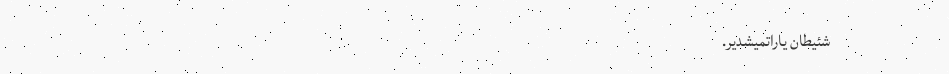شئيطان ياراتميشدیر.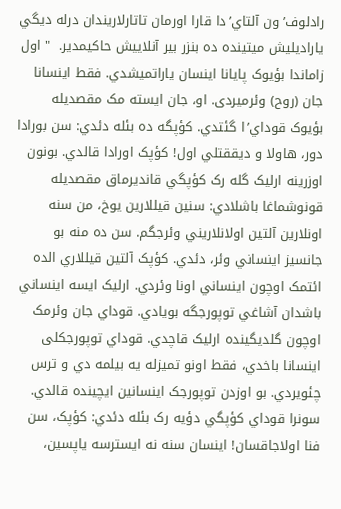رادلوف’ون آلتاي’دا قارا اورمان تاتارلاريندان درله ديگي ياراديليش ميتينده ده بنزر بير آنلاييش حاکيمدير.  " اول زاماندا بؤيوک پايانا اينسان ياراتميشدي. فقط اينسانا جان (روح) وئرميردی. او، جان ايسته مک مقصدیله بؤيوک قوداي’ا گئتدي. کؤپگه ده بئله دئدي: سن بورادا دور، هاولا و دیققتلي اول! کؤپک اورادا قالدي. بونون اوزرينه ارليک گله رک کؤپگي قانديرماق مقصدیله قونوشماغا باشلادي: سنين قيللارين يوخ، من سنه اونلارين آلتين اولانلاريني وئرجگم. سن ده منه بو جانسيز اينساني وئر، دئدي. کؤپک آلتين قيللاري الده ائتمک اوچون اينساني اونا وئردي. ارليک ايسه اينساني باشدان آشاغي توپورجگه بويادي. قوداي جان وئرمک اوچون گلديگينده ارليک قاچدي. قوداي توپورجکلی اينسانا باخدي، فقط اونو تميزله يه بیلمه دي و ترس چئويردي. بو اوزدن توپورجک اينسانين ايچينده قالدي. سونرا قوداي کؤپگي دؤیه رک بئله دئدي: کؤپک، سن فنا اولاجاقسان! اينسان سنه نه ايسترسه ياپسين،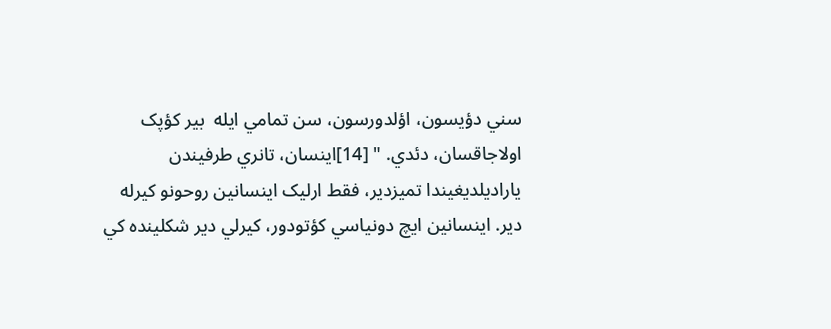سني دؤیسون، اؤلدورسون، سن تمامي ایله  بير کؤپک اولاجاقسان، دئدي. " [14]اينسان، تانري طرفیندن ياراديلديغيندا تميزدير، فقط ارليک اينسانين روحونو کيرله دير. اينسانين ايچ دونياسي کؤتودور، کيرلي دير شکلينده کي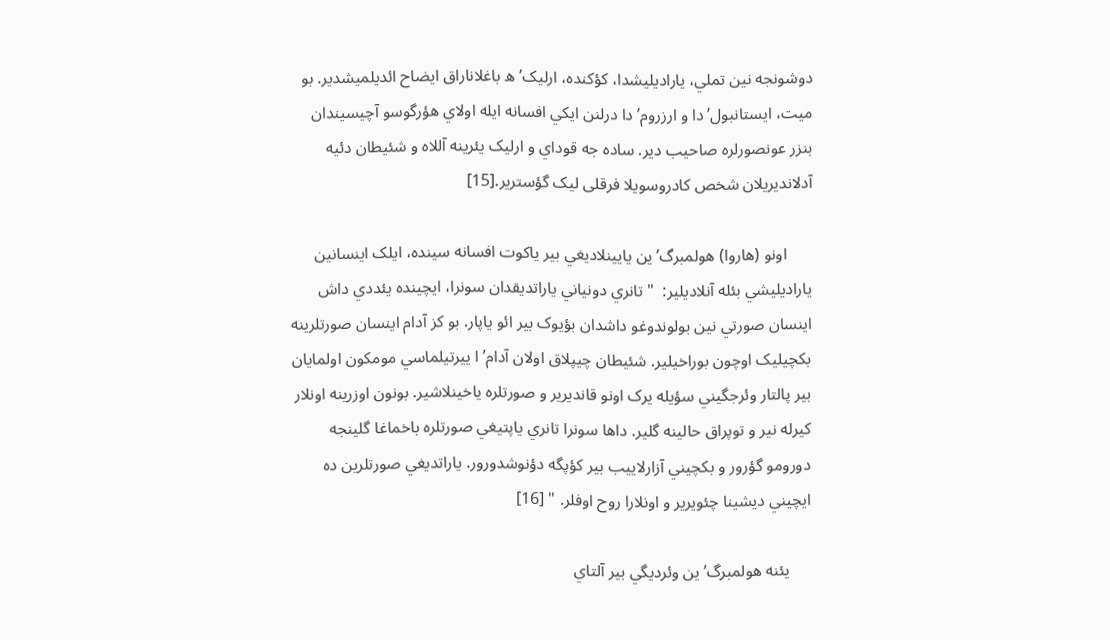دوشونجه نين تملي، ياراديليشدا، کؤکنده، ارليک’ه باغلاناراق ايضاح ائديلميشدیر. بو ميت، ايستانبول’دا و ارزروم’دا درلنن ايکي افسانه ايله اولاي هؤرگوسو آچيسيندان بنزر عونصورلره صاحیب دیر. ساده جه قوداي و ارليک يئرينه آللاه و شئيطان دئيه آدلانديريلان شخص کادروسويلا فرقلی ليک گؤسترير.[15]

      اونو (هاروا) هولمبرگ’ين يايينلاديغي بير ياکوت افسانه سينده، ايلک اينسانين ياراديليشي بئله آنلاديلير:  " تانري دونياني یاراتدیقدان سونرا، ايچينده يئددي داش اينسان صورتي نين بولوندوغو داشدان بؤيوک بير ائو ياپار. بو کز آدام اينسان صورتلرينه بکچيليک اوچون بوراخیلیر. شئیطان چيپلاق اولان آدام’ا ييرتيلماسي مومکون اولمايان بير پالتار وئرجگيني سؤيله يرک اونو قانديریر و صورتلره ياخینلاشير. بونون اوزرينه اونلار کيرله نير و توپراق حالينه گلير. داها سونرا تانري ياپتيغي صورتلره باخماغا گلينجه دورومو گؤرور و بکچيني آزارلاييب بير کؤپگه دؤنوشدورور. یاراتدیغي صورتلرين ده ايچيني ديشينا چئويرير و اونلارا روح اوفلر. " [16]

     یئنه هولمبرگ’ين وئرديگي بير آلتاي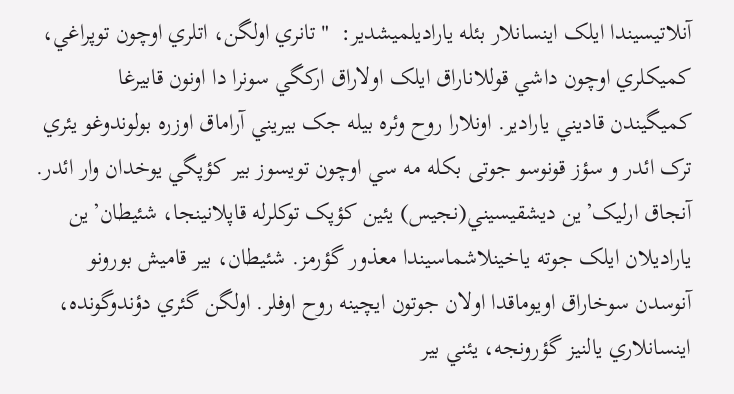آنلاتيسيندا ايلک اينسانلار بئله ياراديلميشدیر:  " تانري اولگن، اتلري اوچون توپراغي، کميکلري اوچون داشي قوللاناراق ايلک اولاراق ارکگي سونرا دا اونون قابیرغا کميگيندن قاديني يارادير. اونلارا روح وئره بيله جک بيريني آراماق اوزره بولوندوغو يئري ترک ائدر و سؤز قونوسو جوتی بکله مه سي اوچون تويسوز بير کؤپگي يوخدان وار ائدر. آنجاق ارليک’ين ديشقيسيني(نجیس) یئين کؤپک توکلرله قاپلانينجا، شئیطان’ين ياراديلان ايلک جوته ياخینلاشماسيندا معذور گؤرمز. شئیطان، بير قاميش بورونو آنوسدن سوخاراق اويوماقدا اولان جوتون ايچينه روح اوفلر. اولگن گئري دؤندوگونده، اينسانلاري يالنيز گؤرونجه، يئني بير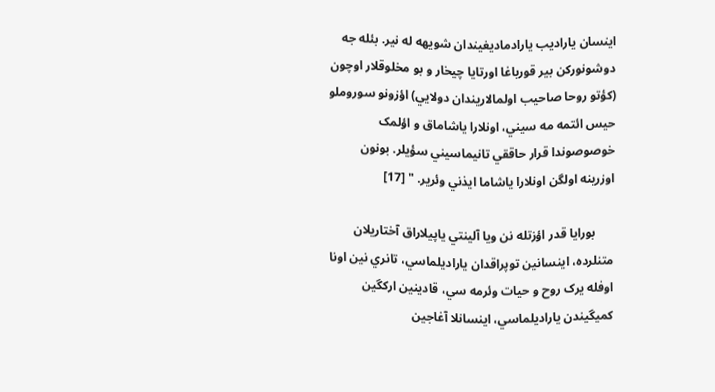اينسان ياراديب يارادماديغيندان شویهه له نير. بئله جه دوشونورکن بير قورباغا اورتايا چيخار و بو مخلوقلار اوچون (کؤتو روحا صاحیب اولمالاريندان دولايي) اؤزونو سوروملو حيس ائتمه مه سيني، اونلارا ياشاماق و اؤلمک خوصوصوندا قرار حاققي تانيماسيني سؤيلر. بونون اوزرينه اولگن اونلارا ياشاما ايذني وئرير. " [17]

      بورايا قدر اؤزتله نن ويا آلينتي ياپيلاراق آختاريلان متنلرده، اينسانين توپراقدان ياراديلماسي، تانري نين اونا اوفله یرک روح و حيات وئرمه سي، قادينين ارکگين کميگيندن ياراديلماسي، اينسانلا آغاجين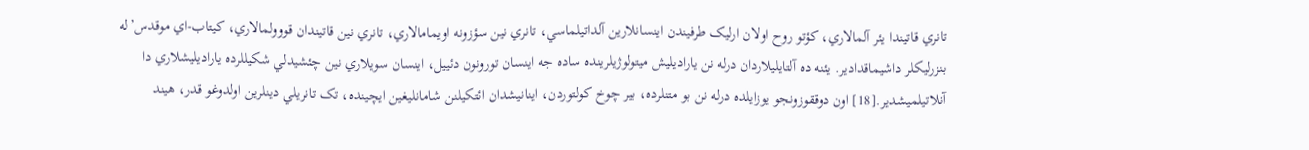تانري قاتيندا يئر آلمالاري، کؤتو روح اولان ارليک طرفیندن اينسانلارين آلداتيلماسي، تانري نين سؤزونه اويمامالاري، تانري نين قاتيندان قووولمالاري، کيتاب-اي موقدس’له بنزرليکلر داشيماقدادير. یئنه ده آلتايليلاردان درله نن ياراديليش ميتولوژيلرينده ساده جه اينسان تورونون دئييل، اينسان سويلاري نين چئشيدلي شکيللرده ياراديليشلاري دا آنلاتيلميشدیر.[18] اون دوققوزونجو يوزایلده درله نن بو متنلرده، بیر چوخ کولتوردن، اينانيشدان ائتکيلنن شامانليغين ايچينده، تک تانريلي دينلرين اولدوغو قدر، هيند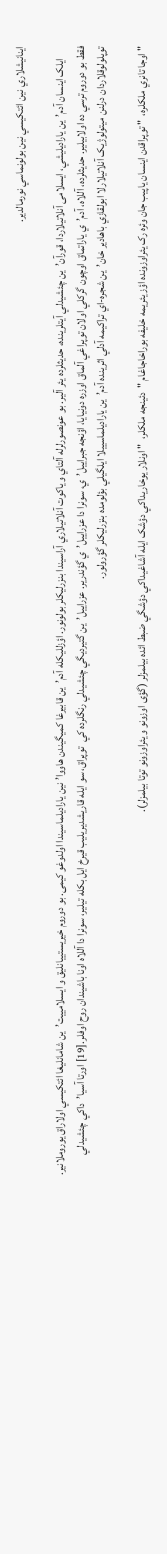اينانيشلاري نين ائتکيسي نين بولونماسي نورمالدير.

      ايلک اينسان آدم’ين ياراديليشي، ايسلامی آنلاتيلاردا، قورآن’ين چئشيدلي آيتلرينده، حدیثلرده يئر آلير. بو عونصورلرله آلتاي و ياکوت آنلاتيلاري آراسيندا بنزرليکلر بولونور. اؤزلليکله آدم’ين قابیرغا کميگيندن هاووا’نين ياراديلماسيندا اولدوغو کیمی. بو دوروم خيريستييانليق و ايسلامييت’ين شامانليغا ائتکيسي اولاراق يوروملانير. فقط بو دوروم ترسي ده اولابيلير. حدیثلرده، آللاه، آدم’ي ياراتماق اوچون گرکلي اولان توپراغي آلماق اوزره دونيايا، اؤنجه جبرایيل’ي، سونرا دا عزرایيل’ي گؤندرير. عزرايیل’ين گتيرديگي چئشيدلي رنگلرده کي  توپراق، سو ايله قاريشدیريليب قيرخ ايل بکله تيلير، سونرا دا آللاه اونا باشيندان روح اوفلر.[19] اورتا آسيا’داکي چئشيدلي توپلولوقلاردان درلنن ميتولوژيک آنلاتيلارلا ابولقازي باهادير خان’ين شجره-اي تراکيمه آدلي اثرينده آدم’ين ياراديلماسييلا ايلگيلي بؤلومده بنزرليکلر گؤرولور.

" اوجا تانري ملکلره،  " توپراقدن اينسان ياپيب جان وئره رک يئراوزونده اؤز يئريمه خلیفه بوراخاجاغام "  دئينجه ملکلر،  " اونلار يوخاريداکي دؤشک ايله آشاغيداکي دؤشگي ضبط ائده بیلمزلر (گؤی اوزونو و يئراوزونو توتا بیلمزلر).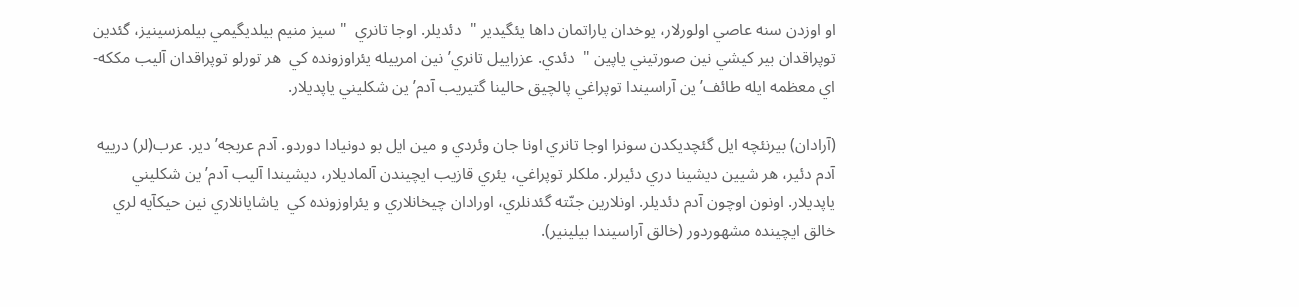او اوزدن سنه عاصي اولورلار، يوخدان ياراتمان داها يئگيدير "  دئديلر. اوجا تانري  " سيز منيم بيلديگيمي بيلمزسينيز، گئدين توپراقدان بير کيشي نين صورتيني ياپين "  دئدي. عزرايیل تانري’نين امرييله يئراوزونده کي  هر تورلو توپراقدان آليب مککه-اي معظمه ايله طائف’ين آراسيندا توپراغي پالچيق حالينا گتيريب آدم’ين شکليني ياپديلار.

(آرادان) بيرنئچه ایل گئچديکدن سونرا اوجا تانري اونا جان وئردي و مین ایل بو دونيادا دوردو. آدم عربجه’دير. عرب(لر) درييه آدم دئیر، هر شيين ديشينا دري دئیرلر. ملکلر توپراغي، يئري قازيب ايچيندن آلماديلار، ديشيندا آليب آدم’ين شکليني ياپديلار. اونون اوچون آدم دئديلر. اونلارين جنّته گئدنلري، اورادان چيخانلاري و يئراوزونده کي  ياشايانلاري نين حيکآيه لري خالق ايچينده مشهوردور (خالق آراسيندا بيلينير).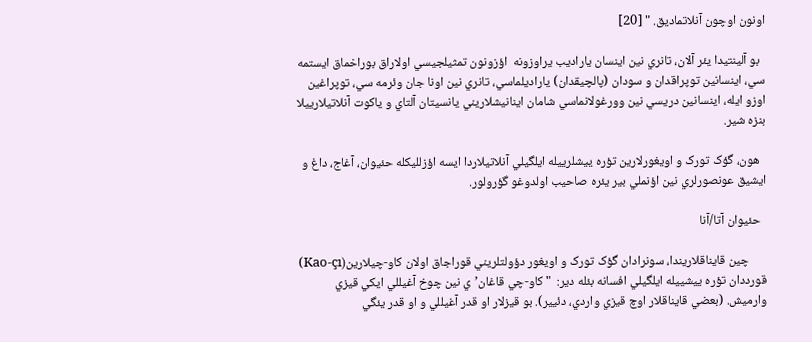اونون اوچون آنلاتماديق. " [20]

  بو آلينتيدا يئر آلان، تانري نين اينسان یارادیب يراوزونه  اؤزونون تمثيلجيسي اولاراق بوراخماق ايستمه سي، اينسانين توپراقدان و سودان (پالچیقدان) ياراديلماسي، تانري نين اونا جان وئرمه سي، توپراغين اوزو ايله، اينسانين دريسي نين وورغولانماسي شامان اينانيشلاريني يانسيتان آلتاي و ياکوت آنلاتيلارييلا بنزه شير.

  هون، گؤک تورک و اويغورلارين تؤره ییشلرييله ايلگيلي آنلاتيلاردا ايسه اؤزلليکله حئیوان، آغاج، داغ و ايشيق عونصورلري نين اؤنملي بير يئره صاحیب اولدوغو گؤرولور.

  حئیوان آتا/آنا

      چين قايناقلاريندا، سونرادان گؤک تورک و اويغور دؤولتلريني قوراجاق اولان کاو-چيلارين(Kao-çı) قورددان تؤره ییشييله ايلگيلي افسانه بئله دير:  " کاو-چي قاغان’ي نين چوخ آغيللي ايکي قيزي وارميش. (بعضي قايناقلار اوچ قيزي واردي، دئییر). بو قیزلار او قدر آغيللي و او قدر يئگي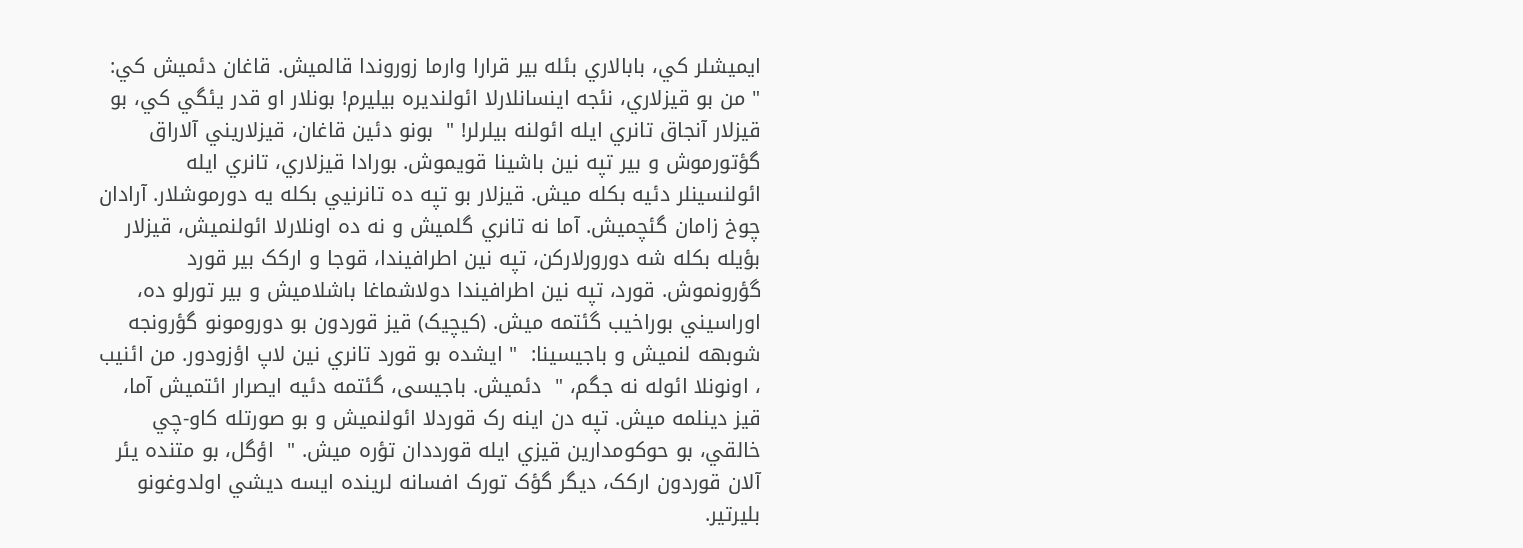ايميشلر کي، بابالاري بئله بير قرارا وارما زوروندا قالميش. قاغان دئميش کي:  " من بو قیزلاري، نئجه اينسانلارلا ائولنديره بيليرم! بونلار او قدر يئگي کي، بو قیزلار آنجاق تانري ايله ائولنه بيلرلر! "  بونو دئين قاغان، قیزلاريني آلاراق گؤتورموش و بير تپه نين باشينا قويموش. بورادا قیزلاري، تانري ايله ائولنسينلر دئيه بکله ميش. قیزلار بو تپه ده تانرنيي بکله يه دورموشلار. آرادان چوخ زامان گئچميش. آما نه تانري گلميش و نه ده اونلارلا ائولنميش، قیزلار بؤيله بکله شه دورورلارکن، تپه نين اطرافيندا، قوجا و ارکک بير قورد گؤرونموش. قورد، تپه نين اطرافيندا دولاشماغا باشلاميش و بير تورلو ده، اوراسيني بوراخیب گئتمه ميش. (کیچیک) قيز قوردون بو دورومونو گؤرونجه شوبهه لنميش و باجیسینا:  " ايشده بو قورد تانري نين لاپ اؤزودور. من ائنیب ، اونونلا ائوله نه جگم، "  دئميش. باجیسی، گئتمه دئيه ايصرار ائتميش آما، قيز دينلمه ميش. تپه دن اينه رک قوردلا ائولنميش و بو صورتله کاو-چي خالقي، بو حوکومدارين قيزي ايله قورددان تؤره ميش. "  اؤگل، بو متنده يئر آلان قوردون ارکک، ديگر گؤک تورک افسانه لرينده ايسه ديشي اولدوغونو بليرتير.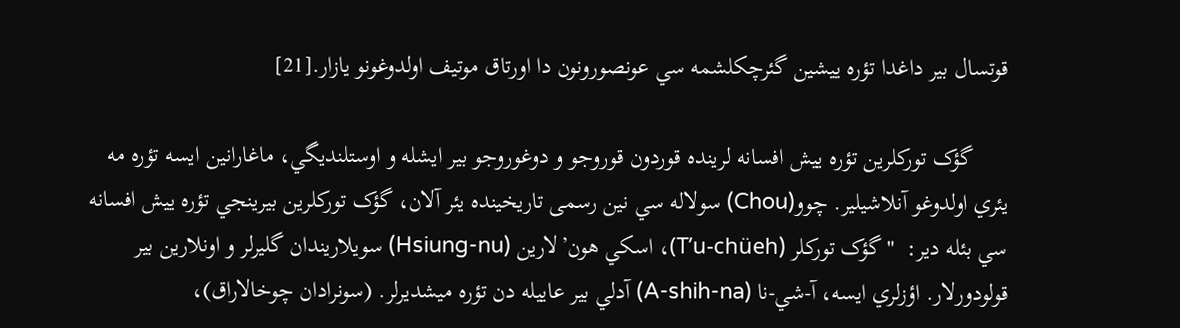قوتسال بير داغدا تؤره یيشين گئرچکلشمه سي عونصورونون دا اورتاق موتيف اولدوغونو يازار.[21]

      گؤک تورکلرين تؤره یيش افسانه لرينده قوردون قوروجو و دوغوروجو بير ايشله و اوستلنديگي، ماغارانين ايسه تؤره مه يئري اولدوغو آنلاشيلير. چوو(Chou) سولاله سي نين رسمی تاريخينده يئر آلان، گؤک تورکلرين بيرينجي تؤره ییش افسانه سي بئله دير:  " گؤک تورکلر (T’u-chüeh)، اسکي هون’لارين (Hsiung-nu) سويلاريندان گليرلر و اونلارين بير قولودورلار. اؤزلري ايسه، آ-شي-نا (A-shih-na) آدلي بير عاييله دن تؤره ميشديرلر. (سونرادان چوخالاراق)،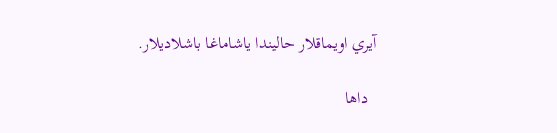آيري اويماقلار حاليندا ياشاماغا باشلاديلار.

  داها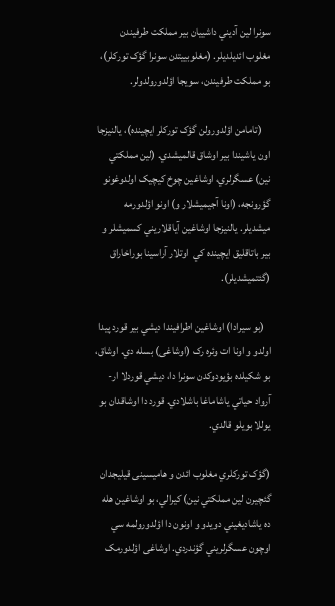سونرا لين آديني داشييان بير مملکت طرفیندن مغلوب ائديلديلر. (مغلوبییتدن سونرا گؤک تورکلر)، بو مملکت طرفیندن، سويجا اؤلدورولدولر.

    (تامامن اؤلدورولن گؤک تورکلر ايچينده)، يالنيزجا اون ياشيندا بير اوشاق قالميشدي. (لين مملکتي نين) عسگرلري، اوشاغین چوخ کیچیک اولدوغونو گؤرونجه، (اونا آجيميشلار و) اونو اؤلدورمه ميشديلر. يالنيزجا اوشاغین آياقلاريني کسميشلر و بير باتاقليق ايچينده کي  اوتلار آراسينا بوراخاراق (گئتميشديلر).

   (بو سيرادا) اوشاغین اطرافيندا ديشي بير قورد پيدا اولدو و اونا ات وئره رک (اوشاغی) بسله دي. اوشاق، بو شکيلده بؤيودوکدن سونرا دا، ديشي قوردلا ار-آرواد حياتي ياشاماغا باشلادي. قورد دا اوشاقدان بو يوللا بویلو قالدي.

(گؤک تورکلري مغلوب ائدن و هامیسینی قیلیجدان گئچيرن لين مملکتي نين) کيرالي، بو اوشاغین هله ده ياشاديغيني دويدو و اونون دا اؤلدورولمه سي اوچون عسگرلريني گؤندردي. اوشاغی اؤلدورمک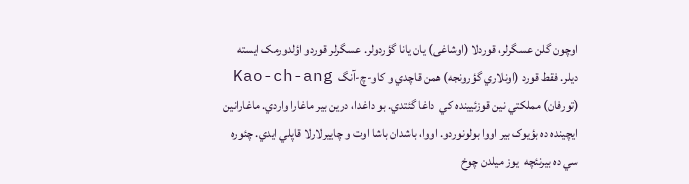اوچون گلن عسگرلر، قوردلا (اوشاغی) يان يانا گؤردولر. عسگرلر قوردو اؤلدورمک ايسته ديلر. فقط قورد (اونلاري گؤرونجه) همن قاچدي و کاو-چ-آنگ  Kao-ch-ang (تورفان) مملکتي نين قوزئیينده کي  داغا گئتدي. بو داغدا، درين بير ماغارا واردي. ماغارانين ايچينده ده بؤيوک بير اووا بولونوردو. اووا، باشدان باشا اوت و چاييرلارلا قاپلي ايدي. چئوره سي ده بيرنئچه  يوز ميلدن چوخ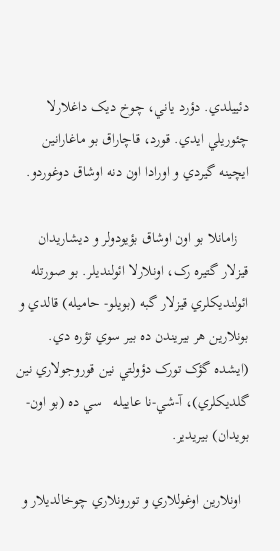دئييلدي. دؤرد ياني، چوخ ديک داغلارلا چئوريلي ايدي. قورد، قاچاراق بو ماغارانين ايچينه گيردي و اورادا اون دنه اوشاق دوغوردو.

   زامانلا بو اون اوشاق بؤيودولر و ديشاريدان قیزلار گتيره رک، اونلارلا ائولنديلر. بو صورتله ائولنديکلري قیزلار گبه (بویلو- حامیله) قالدي و بونلارين هر بيريندن ده بير سوي تؤره دي. (ايشده گؤک تورک دؤولتي نين قوروجولاري نين گلديکلري)، آ-شي-نا عاييله   سي ده (بو اون-بويدان) بيريدير.

  اونلارين اوغوللاري و تورونلاري چوخالديلار و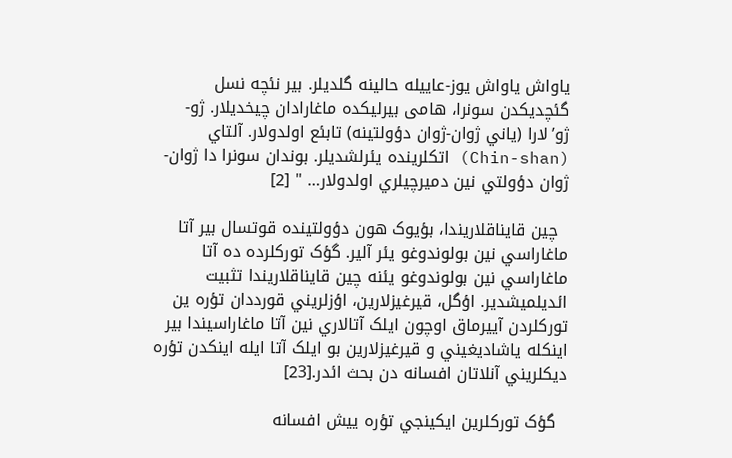ياواش ياواش يوز-عاييله حالينه گلديلر. بير نئچه نسل گئچديکدن سونرا، هامی بيرليکده ماغارادان چيخديلار. ژو-ژو’لارا (ياني ژوان-ژوان دؤولتینه) تابئع اولدولار. آلتاي (Chin-shan) اتکلرينده يئرلشديلر. بوندان سونرا دا ژوان-ژوان دؤولتي نين دميرچيلري اولدولار… " [2]

  چين قايناقلاريندا، بؤيوک هون دؤولتينده قوتسال بير آتا ماغاراسي نين بولوندوغو يئر آلير. گؤک تورکلرده ده آتا ماغاراسي نين بولوندوغو یئنه چين قايناقلاريندا تثبيت ائديلميشدیر. اؤگل، قيرغيزلارين، اؤزلريني قورددان تؤره ين تورکلردن آييرماق اوچون ايلک آتالاري نين آتا ماغاراسيندا بير اينکله ياشاديغيني و قيرغيزلارين بو ايلک آتا ايله اينکدن تؤره ديکلريني آنلاتان افسانه دن بحث ائدر.[23]

  گؤک تورکلرين ايکينجي تؤره ییش افسانه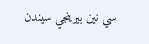سي نين بيرينجي سيندن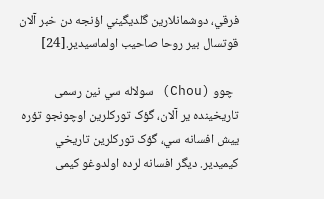فرقي، دوشمانلارين گلديگيني اؤنجه دن خبر آلان قوتسال بير روحا صاحیب اولماسيدير.[24]

  چوو (Chou) سولاله سي نين رسمی تاريخينده ير آلان، گؤک تورکلرين اوچونجو تؤره ییش افسانه سي، گؤک تورکلرين تاريخي کیمیدير. ديگر افسانه لرده اولدوغو کیمی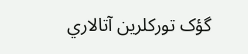گؤک تورکلرين آتالاري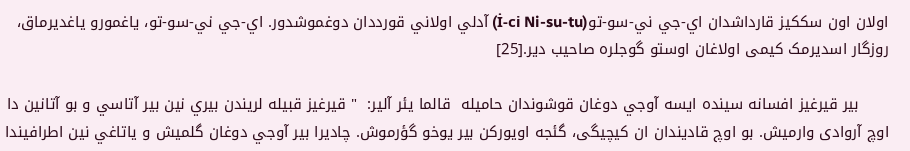اولان اون سککيز قارداشدان اي-جي ني-سو-تو(İ-ci Ni-su-tu) آدلي اولاني قورددان دوغموشدور. اي-جي ني-سو-تو، ياغمورو ياغديرماق، روزگار اسديرمک کیمی اولاغان اوستو گوجلره صاحیب دير.[25]

      بير قیرغیز افسانه سينده ايسه آوجي دوغان قوشوندان حاميله  قالما يئر آلير:  " قیرغیز قبیله لريندن بيري نين بير آتاسي و بو آتانين دا اوچ آروادی وارميش. بو اوچ قاديندان ان کیچیگی، گئجه اويورکن بير یوخو گؤرموش. چاديرا بير آوجي دوغان گلميش و ياتاغي نين اطرافيندا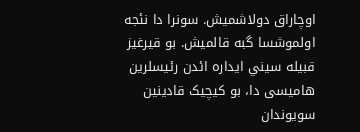اوچاراق دولاشميش. سونرا دا نئجه اولموشسا گبه قالميش. بو قیرغیز قبیله سيني ايداره ائدن رئيسلرين هامیسی دا، بو کیچیک قادينين سويوندان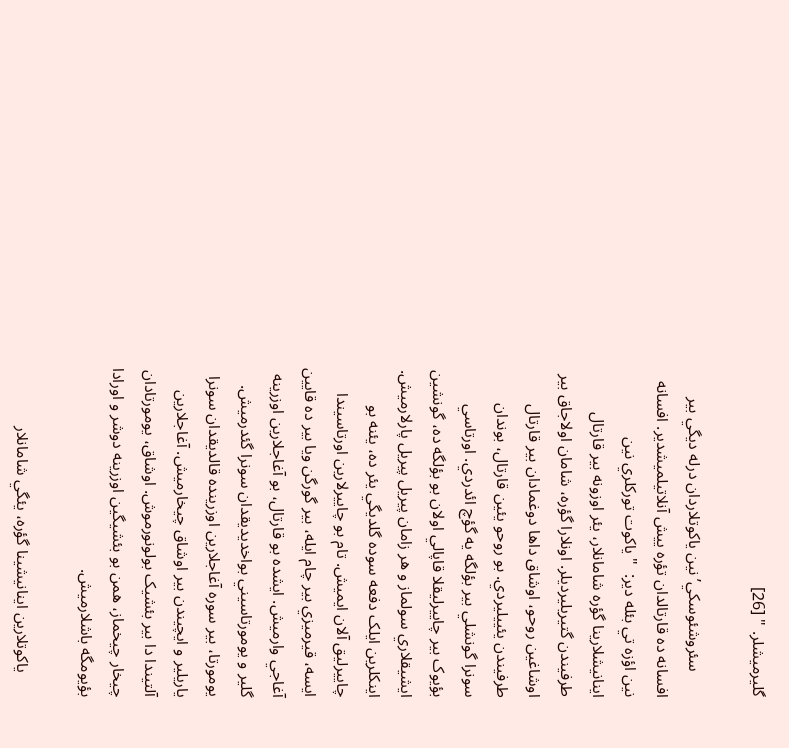گليرميشلر. " [26]

      سئروشئوسکي’ نين ياکوتلاردان درله ديگي بير افسانه ده قارتالدان تؤره ییش آنلاتيلميشدیر. افسانه نين اؤزه تي بئله دير:  " ياکوت تورکلري نين اينانيشلارينا گؤره شامانلار، يئر اوزونه بير قارتال طرفیندن گتيريليرديلر. اونلارا گؤره، شامان اولاجاق بير اوشاغین روحو، اوشاق داها دوغمادان بير قارتال طرفیندن يئیيلیردي. بو روحو يئين قارتال، بوندان سونرا گونشلي بير بؤلگه يه گؤچ ائدردي. اورتاسي بؤيوک بير چاييرليقلا قاپالي اولان بو بؤلگه ده، گونشين ايشيقلاري سولماز و هر زامان پيريل پيريل پارلارميش. اينکلرين ايلک دفعه سوده گلديگي يئر ده، یئنه بو چاييرليق آلان ايميش. تام بو چاييرلارين اورتاسيندا ايسه، قيرميزي بير چام ايله، بير گورگن ويا بير ده قايين آغاجي وارميش. ايشده بو قارتال، بو آغاجلارين اوزرينه گلير و يومورتاسيني بواخدیدیقدان سونرا گئدرميش. يومورتا، بير سوره آغاجلارين اوزرينده قالديقدان سونرا ياريلير و ايچيندن بير اوشاق چيخارميش. آغاجلارين آلتيندا دا بير بئشيک بولونورموش. اوشاق، يومورتادان چيخار چيخماز، همن بو بئشيگين اوزرينه دوشر و اورادا بؤيومگه باشلارميش.

      ياکوتلارين اينانيشينا گؤره، يئگي شامانلار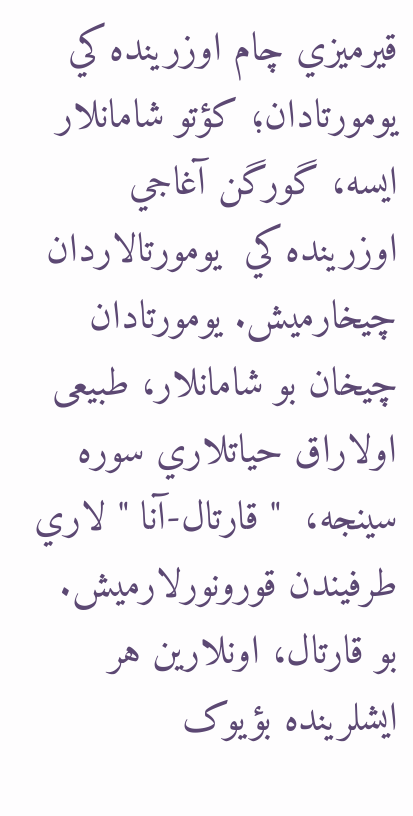قيرميزي چام اوزرينده کي  يومورتادان؛ کؤتو شامانلار ايسه، گورگن آغاجي اوزرينده کي  يومورتالاردان چيخارميش. يومورتادان چيخان بو شامانلار، طبیعی اولاراق حياتلاري سوره سينجه،  " قارتال-آنا " لاري طرفیندن قورونورلارميش. بو قارتال، اونلارين هر ايشلرينده بؤيوک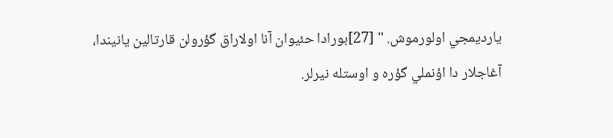يارديمجي اولورموش. " [27]بورادا حئیوان آنا اولاراق گؤرولن قارتالين يانيندا، آغاجلار دا اؤنملي گؤره و اوستله نيرلر.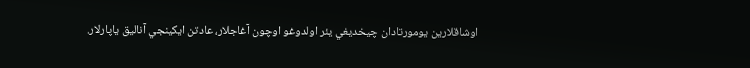اوشاقلارين يومورتادان چيخديغي يئر اولدوغو اوچون آغاجلار، عادتن ايکينجي آناليق ياپارلار.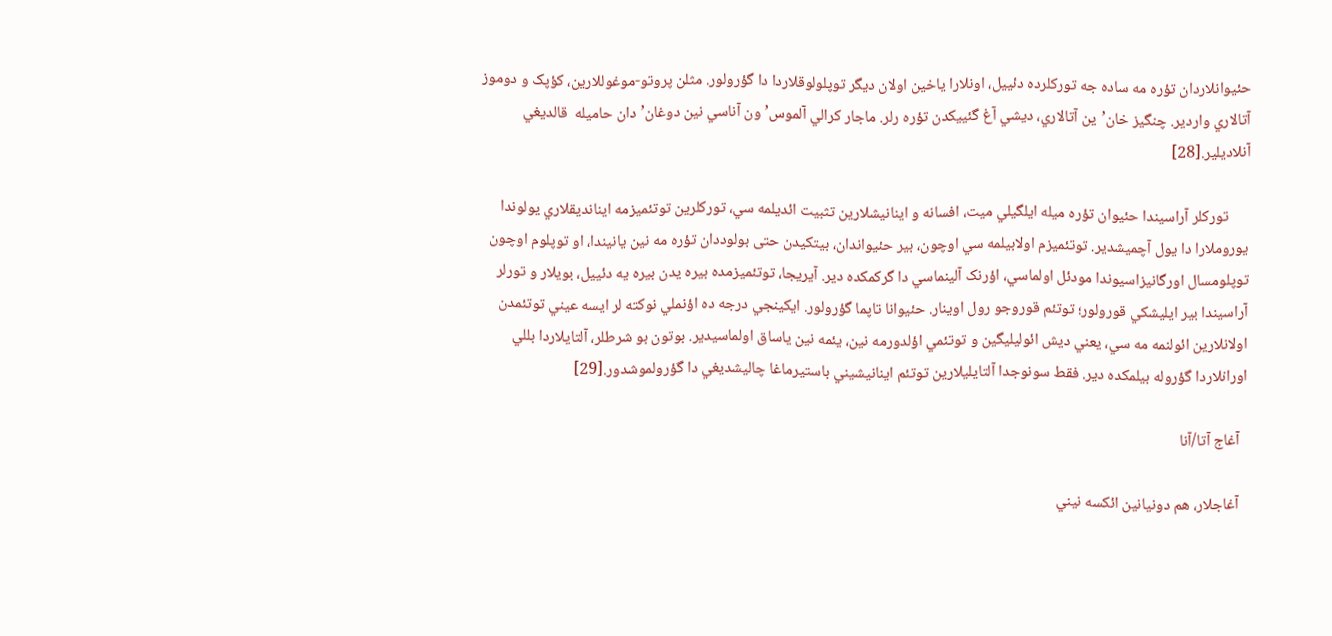حئیوانلاردان تؤره مه ساده جه تورکلرده دئييل، اونلارا ياخين اولان ديگر توپلولوقلاردا دا گؤرولور. مثلن پروتو-موغوللارين، کؤپک و دوموز آتالاري واردير. چنگيز خان’ين آتالاري، ديشي آغ گئييکدن تؤره رلر. ماجار کرالي آلموس’ون آناسي نين دوغان’دان حاميله  قالديغي آنلاديلير.[28]

      تورکلر آراسيندا حئیوان تؤره ميله ايلگيلي ميت، افسانه و اينانيشلارين تثبيت ائديلمه سي، تورکلرين توتئميزمه اينانديقلاري يولوندا يوروملارا دا يول آچميشدیر. توتئميزم اولابيلمه سي اوچون، بير حئیواندان، بيتکيدن حتی بولوددان تؤره مه نين يانيندا، او توپلوم اوچون توپلومسال اورگانيزاسيوندا مودئل اولماسي، اؤرنک آلينماسي دا گرکمکده دير. آيريجا، توتئميزمده بيره يدن بيره يه دئييل، بويلار و تورلر آراسيندا بير ايليشکي قورولور؛ توتئم قوروجو رول اوينار. حئیوانا تاپما گؤرولور. ايکينجي درجه ده اؤنملي نوکته لر ايسه عيني توتئمدن اولانلارين ائولنمه مه سي، يعني ديش ائوليليگين و توتئمي اؤلدورمه نين، يئمه نين ياساق اولماسيدير. بوتون بو شرطلر، آلتايلاردا بللي اورانلاردا گؤروله بيلمکده دير. فقط سونوجدا آلتايليلارين توتئم اينانيشيني باستيرماغا چاليشديغي دا گؤرولموشدور.[29]

  آغاج آتا/آنا

  آغاجلار، هم دونيانين ائکسه نيني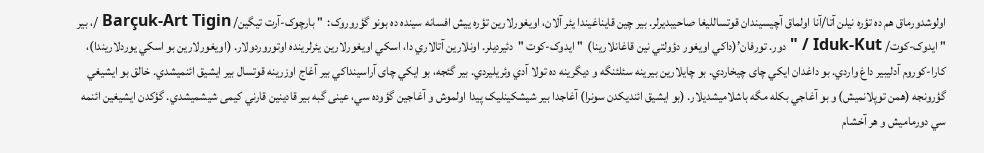اولوشدورماق هم ده تؤره نيلن آتا/آنا اولماق آچيسيندان قوتسالليغا صاحیبديرلر. بير چين قايناغيندا يئر آلان، اویغورلارين تؤره ییش افسانه سينده ده بونو گؤروروک:  " بارچوک-آرت تيگين/ Barçuk-Art Tigin /، بير  " ايدوک-کوت/ Iduk-Kut / " دور. تورفان’(داکي اویغور دؤولتي نين قاغانلارينا)  " ايدوک-کوت "  دئیردیلر. اونلارين آتالاري دا، اسکي اویغورلارين يئرلرينده اوتوروردولار. (اويغورلارين بو اسکي يوردلاريندا)، کارا-کوروم آدليبير داغ واردي. بو داغدان ايکي چای چيخاردي. بو چایلارین بيرينه سئلئنگه و ديگرينه ده تولا آدي وئريليردي. بير گئجه، بو ايکي چای آراسينداکي بير آغاج اوزرينه قوتسال بير ايشيق ائنميشدي. خالق بو ايشيغي گؤرونجه (همن توپلانميش) و بو آغاجي بکله مگه باشلاميشديلار. (بو ايشيق ائنديکدن سونرا) آغاجدا بير شيشکينليک پيدا اولموش و آغاجين گؤوده سي، عینی گبه بير قادينين قارني کیمی شيشميشدي. گؤکدن ايشيغين ائنمه سي دورماميش و هر آخشام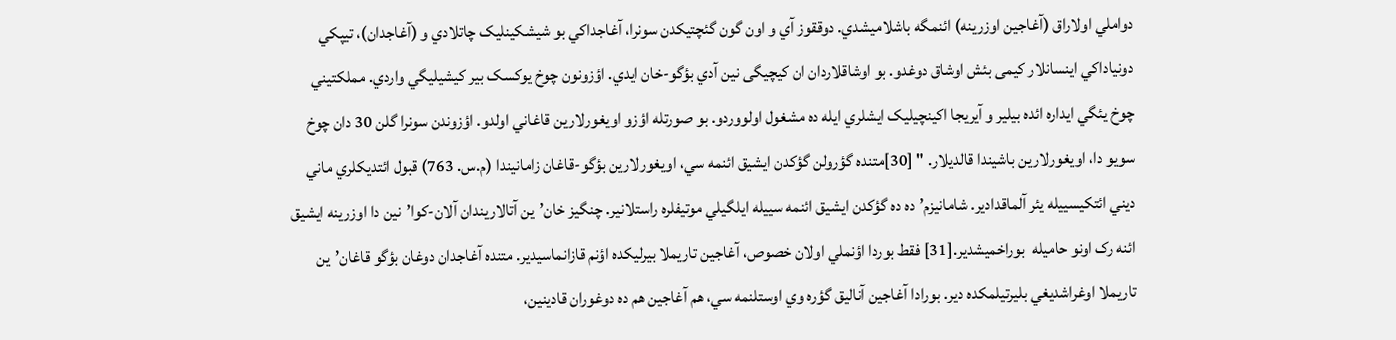دواملي اولاراق (آغاجين اوزرينه) ائنمگه باشلاميشدي. دوققوز آي و اون گون گئچتيکدن سونرا، آغاجداکي بو شيشکينليک چاتلادي و (آغاجدان)، تيپکي دونياداکي اينسانلار کیمی بئش اوشاق دوغدو. بو اوشاقلاردان ان کیچیگی نین آدي بؤگو-خان ايدي. اؤزونون چوخ يوکسک بير کيشيليگي واردي. مملکتيني چوخ يئگي ايداره ائده بيلير و آيريجا اکینچیلیک ايشلري ايله ده مشغول اولووردو. بو صورتله اؤزو اویغورلارين قاغاني اولدو. اؤزوندن سونرا گلن 30 دان چوخ سويو دا، اویغورلارين باشيندا قالديلار. " [30]متنده گؤرولن گؤکدن ايشيق ائنمه سي، اویغورلارين بؤگو-قاغان زامانيندا (م.س. 763) قبول ائتديکلري ماني ديني ائتکيسييله يئر آلماقدادير. شامانيزم’ده ده گؤکدن ايشيق ائنمه سييله ايلگيلي موتيفلره راستلانير. چنگيز خان’ين آتالاريندان آلان-کوا’نين دا اوزرينه ايشيق ائنه رک اونو حاميله  بوراخمیشدیر.[31] فقط بوردا اؤنملي اولان خصوص، آغاجين تاريملا بيرليکده اؤنم قازانماسيدير. متنده آغاجدان دوغان بؤگو قاغان’ين تاريملا اوغراشدیغي بليرتيلمکده دير. بورادا آغاجين آناليق گؤره وي اوستلنمه سي، هم آغاجين هم ده دوغوران قادينين،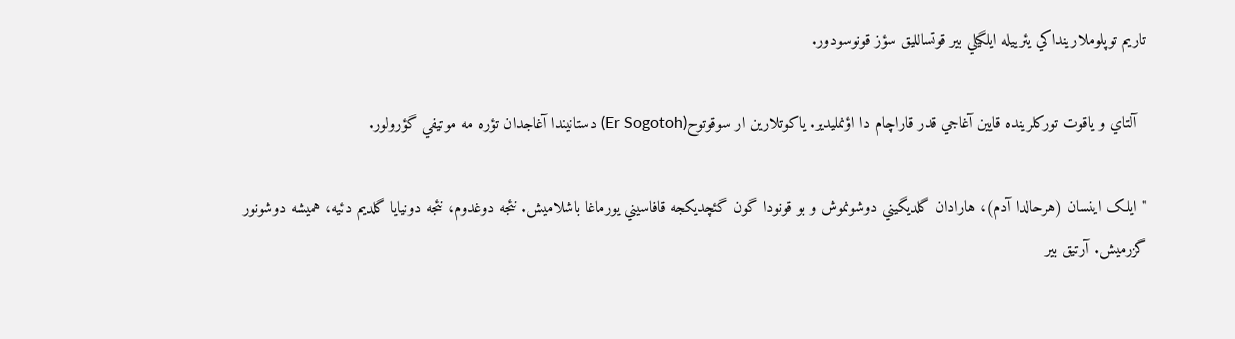تاريم توپلوملارينداکي يئرييله ايلگيلي بير قوتسالليق سؤز قونوسودور.

  آلتاي و ياقوت تورکلرينده قايين آغاجي قدر قاراچام دا اؤنمليدير. ياکوتلارين ار سوقوتوح(Er Sogotoh) دستانيندا آغاجدان تؤره مه موتيفي گؤرولور.

" ايلک اينسان (هرحالدا آدم)، هارادان گلديگيني دوشونموش و بو قونودا گون گئچديکجه قافاسيني يورماغا باشلاميش. نئجه دوغدوم، نئجه دونيايا گلديم دئيه، همیشه دوشونور گزرميش. آرتيق بير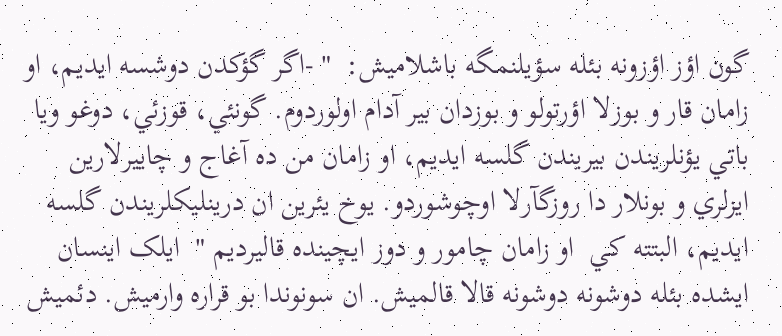گون اؤز اؤزونه بئله سؤيلنمگه باشلاميش:  " -اگر گؤکدن دوشسه ايديم، او زامان قار و بوزلا اؤرتولو و بوزدان بير آدام اولوردوم. گونئي، قوزئي، دوغو ويا باتي يؤنلريندن بيريندن گلسه ايديم، او زامان من ده آغاج و چاييرلارين ايزلري و بونلار دا روزگآرلا اوچوشوردو. يوخ يئرين ان درينليکلريندن گلسه ايديم، البتته کي  او زامان چامور و دوز ايچينده قاليرديم "  ايلک اينسان ايشده بئله دوشونه دوشونه قالا قالميش. ان سونوندا بو قراره وارميش. دئميش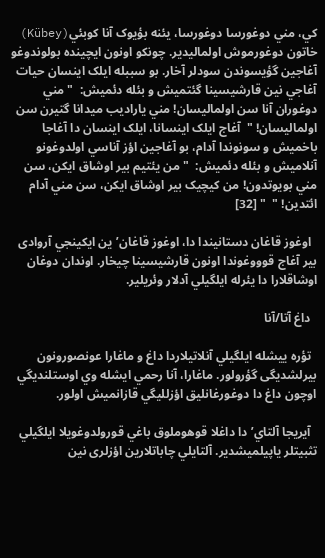کي، مني دوغورسا دوغورسا، یئنه بؤيوک آنا کوبئي(Kübey) خاتون دوغورموش اولماليدير. چونکو اونون ايچينده بولوندوغو آغاجين گؤیسوندن سودلر آخار. بو سببله ايلک اينسان حيات آغاجي نين قارشيسينا گئتميش و بئله دئميش:  " مني دوغوران آنا سن اولماليسان! مني یارادیب ميدانا گتيرن سن اولماليسان! "  آغاج ايلک اينسانا، ايلک اينسان دا آغاجا باخميش و سونوندا آدام، بو آغاجين اؤز آناسي اولدوغونو آنلاميش و بئله دئميش:  " من يئتيم بير اوشاق ايکن، سن مني بويوتدون! من کیچیک بير اوشاق ايکن، سن مني آدام ائتدين! "  " [32]

  اوغوز قاغان دستانيندا دا، اوغوز قاغان’ين ايکينجي آروادی بير آغاج قوووغوندا اونون قارشيسينا چيخار. اوندان دوغان اوشاقلارا دا يئرله ايلگيلي آدلار وئريلير.

  داغ آتا/آنا

  تؤره ییشله ايلگيلي آنلاتيلاردا داغ و ماغارا عونصورونون بيرلشدیگی گؤرولور. ماغارا، آنا رحمي ايشله وي اوستلنديگي اوچون داغ دا دوغورغانليق اؤزلليگي قازانميش اولور.

  آيريجا آلتاي’دا داغلا قوهوملوق باغي قورولدوغويلا ايلگيلي تثبيتلر ياپيلميشدیر. آلتايلي چاباتلارين اؤزلری نين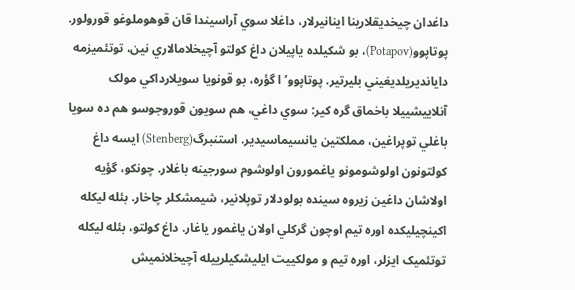داغدان چيخديقلارينا اينانيرلار، داغلا سوي آراسيندا قان قوهوملوغو قورولور. پوتاپوو(Potapov)، بو شکيلده ياپيلان داغ کولتو آچيخلامالاري نين، توتئميزمه دايانديريلديغيني بليرتير. پوتاپوو’ا گؤره، بو قونويا سويلارداکي مولک آنلاييشييلا باخماق گره کير: سوي داغي، هم سويون قوروجوسو هم ده سويا باغلي توپراغين، مملکتين يانسيماسيدير. استنبرگ(Stenberg) ايسه داغ کولتونون اولوشومونو ياغمورون اولوشوم سورجينه باغلار. چونکو، گؤیه اولاشان داغين زيروه سينده بولودلار توپلانير، شيمشکلر چاخار. بئله ليکله اکینچیلیکده اوره تيم اوچون گرکلي اولان ياغمور ياغار. داغ کولتو، بئله ليکله توتئميک ايزلر، اوره تيم و مولکييت ايليشکيلرييله آچيخلانميش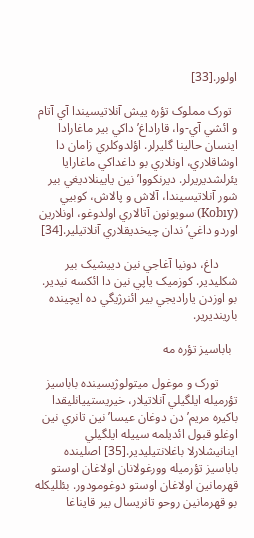اولور.[33]

  تورک مملوک تؤره ییش آنلاتيسيندا آي آتام و ائشي آي-وا، قاراداغ’داکي بير ماغارادا اينسان حالینا گليرلر. اؤلدوکلري زامان دا اوشاقلاري، اونلاري بو داغداکي ماغارايا يئرلشدیريرلر. ديرنکووا’نين يايينلاديغي بير شور آنلاتيسيندا، آلاش و پالاش، کوبيي (Kobıy) سويونون آتالاري اولدوغو، اونلارين اوردو داغي’ندان چيخديقلاري آنلاتيلير.[34]

      داغ، دونيا آغاجي نين دیيشيک بير شکليدير. کوزميک ياپي نين دا ائکسه نيدير. بو اوزدن ياراديجي بير ائنرژيگي ده ايچينده بارينديرير.

  باباسيز تؤره مه

      تورک و موغول ميتولوژيسينده باباسيز تؤرميله ايلگيلي آنلاتيلار، خيريستييانليقدا باکيره مريم’دن دوغان عيسا’نين تانري نين اوغلو قبول ائديلمه سييله ايلگيلي اينانيشلارلا باغلانتيليدير.[35] اصلینده باباسيز تؤرميله وورغولانان اولاغان اوستو قهرمانين اولاغان اوستو دوغومودور. بئلليکله بو قهرمانين روحو تانريسال بير قايناغا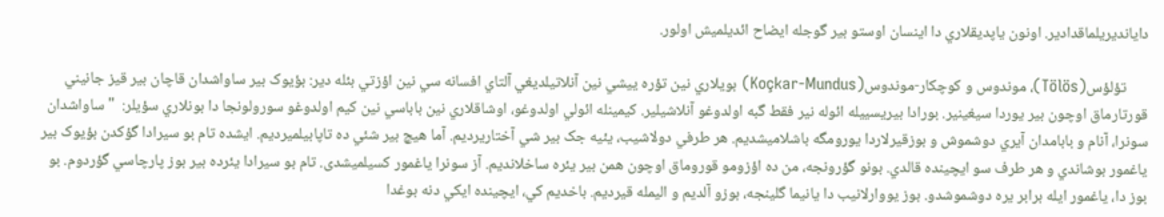دايانديريلماقدادير. اونون ياپديقلاري دا اينسان اوستو بير گوجله ايضاح ائديلميش اولور.

      تؤلؤس(Tölös)، موندوس و کوچکار-موندوس(Koçkar-Mundus) بويلاري نين تؤره ییشي نين آنلاتيلديغي آلتاي افسانه سي نين اؤزتي بئله دير: بؤيوک بير ساواشدان قاچان بير قيز جانيني قورتارماق اوچون بير يوردا سيغينير. بورادا بيريسييله ائوله نير فقط گبه اولدوغو آنلاشيلير. کيمينله ائولي اولدوغو، اوشاقلاري نين باباسي نين کيم اولدوغو سورولونجا دا بونلاري سؤيلر:  " ساواشدان سونرا، آنام و بابامدان آيري دوشموش و بوزقيرلاردا يورومگه باشلاميشديم. هر طرفي دولاشيب، يئيه جک بير شي آختاریردیم. آما هيچ بير شئي ده تاپابیلمیردیم. ايشده تام بو سيرادا گؤکدن بؤيوک بير ياغمور بوشاندي و هر طرف سو ايچينده قالدي. بونو گؤرونجه، من ده اؤزومو قوروماق اوچون همن بير يئره ساخلانديم. آز سونرا ياغمور کسیلمیشدی. تام بو سيرادا يئرده بير بوز پارچاسي گؤردوم. بو بوز دا، ياغمور ايله برابر يره دوشموشدو. بوز يووارلانيب دا يانيما گلينجه، بوزو آلديم و اليمله قيرديم. باخديم کي، ايچينده ايکي دنه بوغدا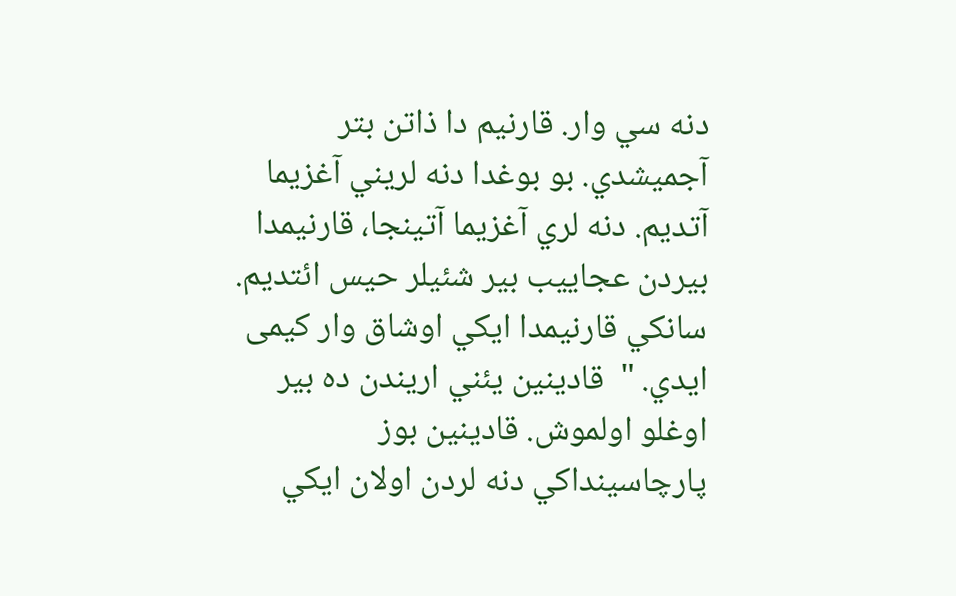دنه سي وار. قارنيم دا ذاتن بتر آجمیشدي. بو بوغدا دنه لريني آغزيما آتديم. دنه لري آغزيما آتينجا، قارنيمدا بيردن عجاییب بير شئيلر حیس ائتدیم. سانکي قارنيمدا ايکي اوشاق وار کیمی ايدي. "  قادينين يئني اریندن ده بير اوغلو اولموش. قادينين بوز پارچاسينداکي دنه لردن اولان ايکي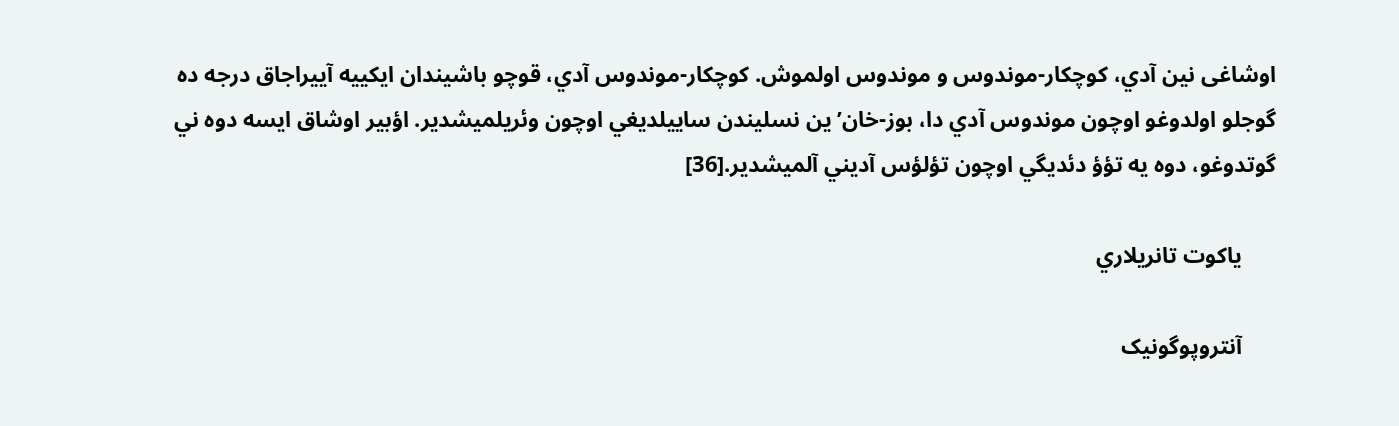اوشاغی نین آدي، کوچکار-موندوس و موندوس اولموش. کوچکار-موندوس آدي، قوچو باشيندان ايکييه آييراجاق درجه ده گوجلو اولدوغو اوچون موندوس آدي دا، بوز-خان’ين نسليندن ساييلديغي اوچون وئريلميشدیر. اؤبیر اوشاق ايسه دوه ني گوتدوغو، دوه يه تؤؤ دئديگي اوچون تؤلؤس آديني آلميشدیر.[36]

      ياکوت تانريلاري

      آنتروپوگونيک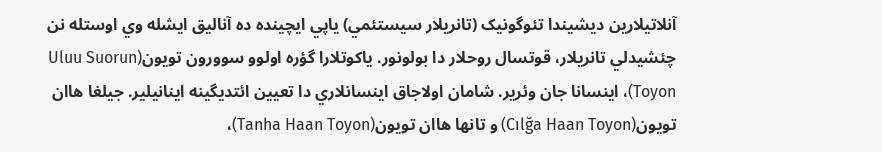آنلاتيلارين ديشيندا تئوگونيک (تانريلار سيستئمي) ياپي ايچينده ده آناليق ايشله وي اوستله نن چئشيدلي تانريلار، قوتسال روحلار دا بولونور. ياکوتلارا گؤره اولوو سوورون تويون(Uluu Suorun Toyon)، اينسانا جان وئرير. شامان اولاجاق اينسانلاري دا تعيين ائتديگينه اينانيلير. جيلغا هاان تويون(Cılğa Haan Toyon) و تانها هاان تويون(Tanha Haan Toyon)،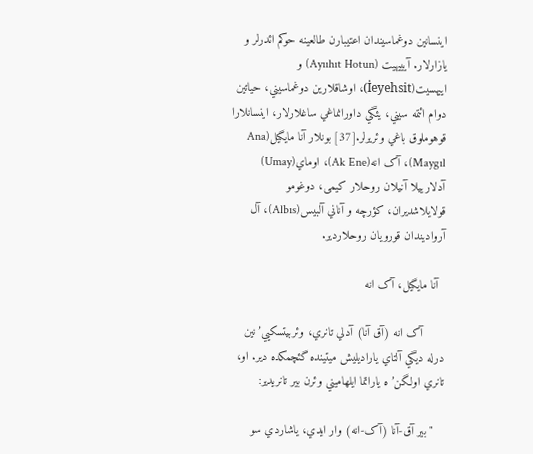اينسانين دوغماسيندان اعتيبارن طالعینه حوکم ائدرلر و يازارلار. آيييهيت (Ayııhıt Hotun) و اييهسيت(İeyehsit)، اوشاقلارين دوغماسيني، حياتين دوام ائتمه سيني، يئگي داورانماغي ساغلارلار، اينسانلارا قوهوملوق باغي وئريرلر.[37] بونلار آنا مايگيل(Ana Maygıl)، آک انه(Ak Ene)، اوماي(Umay) آدلارييلا آنيلان روحلار کیمی، دوغومو قولايلاشدیران، کؤرچه و آناني آلبيس(Albıs)، آل آروادیندان قورويان روحلاردير.

  آنا مايگيل، آک انه

      آک انه (آق آنا) آدلي تانري، وئربيتسکيي’نين درله ديگي آلتاي ياراديليش ميتينده گئچمکده دير. او، تانري اولگن’ه ياراتما ايلهاميني وئرن بير تانريدير:

   " بير آق-آنا (آک-انه) وار ايدي، ياشاردي سو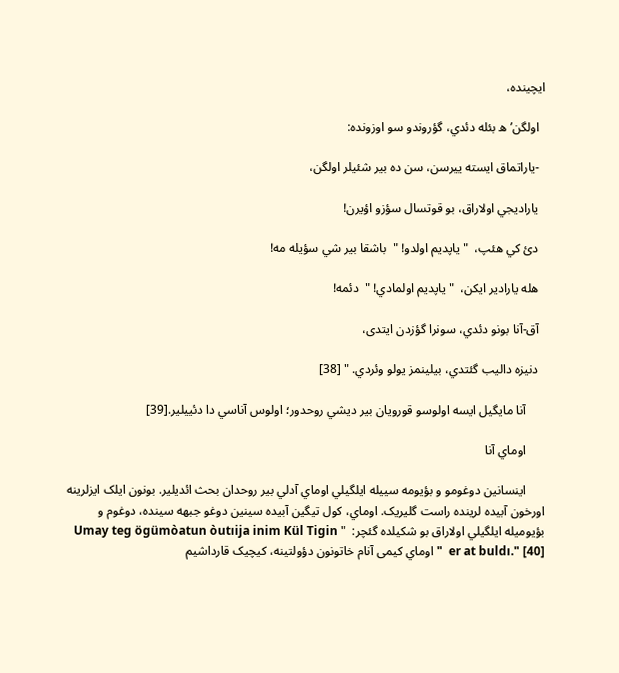ايچينده،

  اولگن’ه بئله دئدي، گؤروندو سو اوزونده:

  -ياراتماق ايسته ییرسن، سن ده بير شئيلر اولگن،

  ياراديجي اولاراق، بو قوتسال سؤزو اؤیرن!

  دئ کي هئپ،  " ياپديم اولدو! "  باشقا بير شي سؤيله مه!

  هله يارادير ايکن،  " ياپديم اولمادي! "  دئمه!

  آق-آنا بونو دئدي، سونرا گؤزدن ایتدی،

  دنيزه داليب گئتدي، بيلينمز یولو وئردي. " [38]

      آنا مايگيل ايسه اولوسو قورويان بير ديشي روحدور؛ اولوس آناسي دا دئییلیر.[39]

      اوماي آنا

      اينسانين دوغومو و بؤيومه سييله ايلگيلي اوماي آدلي بير روحدان بحث ائدیلیر. بونون ايلک ايزلرينه اورخون آبيده لرينده راست گلیریک. اوماي، کول تيگين آبيده سينين دوغو جبهه سينده، دوغوم و بؤيوميله ايلگيلي اولاراق بو شکيلده گئچر:  " Umay teg ögümòatun òutıija inim Kül Tigin er at buldı." [40]  " اوماي کیمی آنام خاتونون دؤولتينه، کیچیک قارداشيم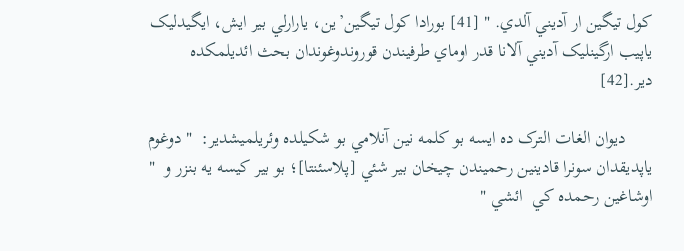کول تيگين ار آديني آلدي. " [41] بورادا کول تيگين’ين، يارارلي بير ايش، ايگيدليک ياپيب ارگينليک آديني آلانا قدر اوماي طرفیندن قوروندوغوندان بحث ائديلمکده دير.[42]

      دیوان الغات الترک ده ايسه بو کلمه نين آنلامي بو شکيلده وئريلميشدیر:  " دوغوم ياپديقدان سونرا قادينين رحمیندن چيخان بير شئي [پلاسئنتا]؛ بو بير کیسه يه بنزر و  " اوشاغین رحمده کي  ائشي "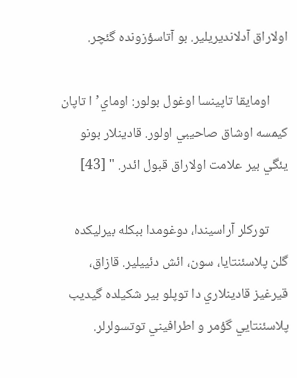اولاراق آدلانديريلير. بو آتاسؤزونده گئچر.

      اومايقا تاپينسا اوغول بولور: اوماي’ا تاپان کيمسه اوشاق صاحیبي اولور. قادينلار بونو يئگي بير علامت اولاراق قبول ائدر. " [43]

      تورکلر آراسيندا، دوغومدا ببکله بيرليکده گلن پلاسئنتايا، سون، ائش دئییلير. قازاق، قیرغیز قادينلاري دا توپلو بير شکيلده گيديب پلاسئنتايي گؤمر و اطرافيني توتسولرلر.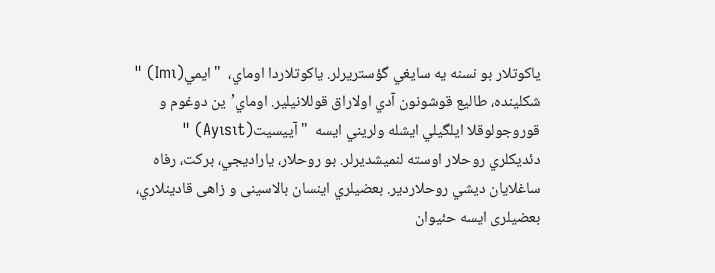ياکوتلار بو نسنه يه سايغي گؤستريرلر. ياکوتلاردا اوماي،  " ايمي(Imı) "  شکلينده، طالیع قوشونون آدي اولاراق قوللانيلير. اوماي’ين دوغوم و قوروجولوقلا ايلگيلي ایشله ولريني ايسه  " آييسيت(Ayısıt) "  دئديکلري روحلار اوسته لنميشديرلر. بو روحلار، ياراديجي، برکت، رفاه ساغلايان ديشي روحلاردير. بعضيلري اينسان بالاسینی و زاهی قادينلاري، بعضیلری ايسه حئیوان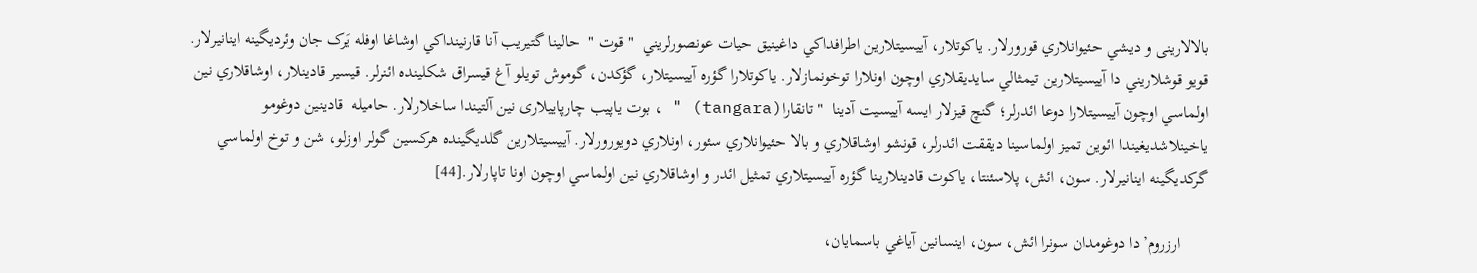بالالارینی و ديشي حئیوانلاري قورورلار. ياکوتلار، آييسيتلارين اطرافداکي داغينيق حيات عونصورلريني  " قوت "  حالينا گتيريب آنا قارنينداکي اوشاغا اوفله يَرک جان وئرديگينه اينانيرلار. قویو قوشلاريني دا آييسيتلارين تيمثالي سايديقلاري اوچون اونلارا توخونمازلار. ياکوتلارا گؤره آييسيتلار، گؤکدن، گوموش تويلو آغ قيسراق شکلينده ائنرلر. قيسير قادينلار، اوشاقلاري نين اولماسي اوچون آييسيتلارا دوعا ائدرلر؛ گنچ قیزلار ايسه آييسيت آدينا  " تانقارا(tangara) " ، بوت ياپيب چارپاییلاری نين آلتيندا ساخلارلار. حاميله  قادينين دوغومو ياخینلاشديغيندا ائوين تميز اولماسينا دیققت ائدرلر، قونشو اوشاقلاري و بالا حئیوانلاري سئور، اونلاري دويورورلار. آييسيتلارين گلديگينده هرکسين گولر اوزلو، شن و توخ اولماسي گرکديگينه اينانيرلار. سون، ائش، پلاسئنتا، ياکوت قادينلارينا گؤره آييسيتلاري تمثيل ائدر و اوشاقلاري نين اولماسي اوچون اونا تاپارلار.[44]

      ارزروم’دا دوغومدان سونرا ائش، سون، اينسانين آياغي باسمايان،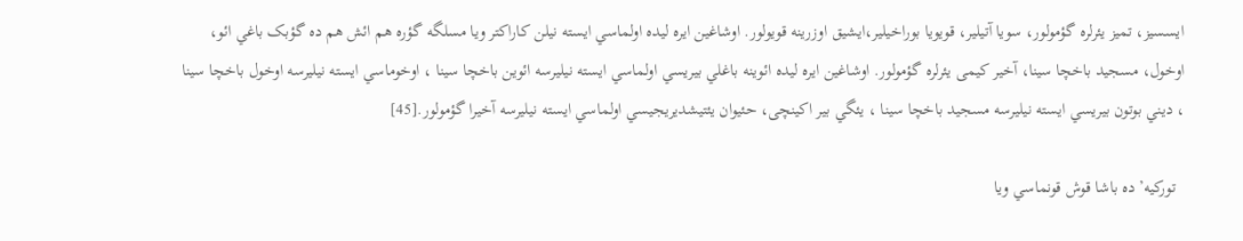ايسسيز، تميز يئرلره گؤمولور، سويا آتيلير، قويويا بوراخیلیر،ایشیق اوزرينه قویولور. اوشاغین ايره لیده اولماسي ايسته نیلن کاراکتر ويا مسلگه گؤره هم ائش هم ده گؤبک باغي ائو، اوخول، مسجید باخچا سينا، آخير کیمی يئرلره گؤمولور. اوشاغین ايره لیده ائوينه باغلي بيريسي اولماسي ايسته نیلیرسه ائوين باخچا سينا ، اوخوماسي ايسته نیلیرسه اوخول باخچا سينا ، ديني بوتون بيريسي ايسته نیلیرسه مسجید باخچا سينا ، يئگي بير اکینچی، حئیوان يئتيشدیريجيسي اولماسي ايسته نیلیرسه آخيرا گؤمولور.[45]

  تورکيه’ده باشا قوش قونماسي ويا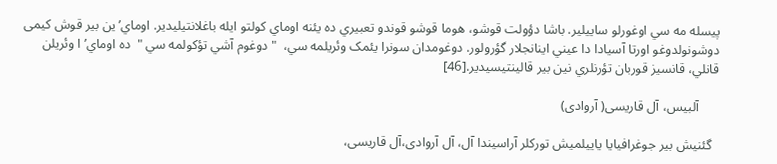پيسله مه سي اوغورلو ساييلير. باشا دؤولت قوشو، هوما قوشو قوندو تعبيري ده یئنه اوماي کولتو ايله باغلانتيليدير. اوماي’ين بير قوش کیمی دوشونولدوغو اورتا آسيادا دا عيني اينانجلار گؤرولور. دوغومدان سونرا يئمک وئريلمه سي،  " دوغوم آشي تؤکولمه سي "  ده اوماي’ا وئريلن قانلي، قانسيز قوربان تؤرنلري نين بير قالينتيسيدير.[46]

      آلبيس، آل قاریسی( آروادی)

  گئنيش بير جوغرافيايا ياييلميش تورکلر آراسيندا آل، آل آروادی،آل قاریسی،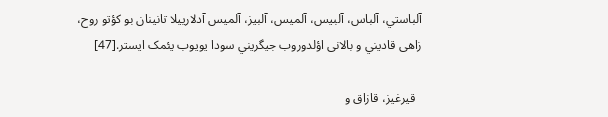آلباستي، آلباس، آلبيس، آلميس، آلبيز، آلميس آدلارييلا تانينان بو کؤتو روح، زاهی قاديني و بالانی اؤلدوروب جيگريني سودا یویوب يئمک ايستر.[47]

  قیرغیز، قازاق و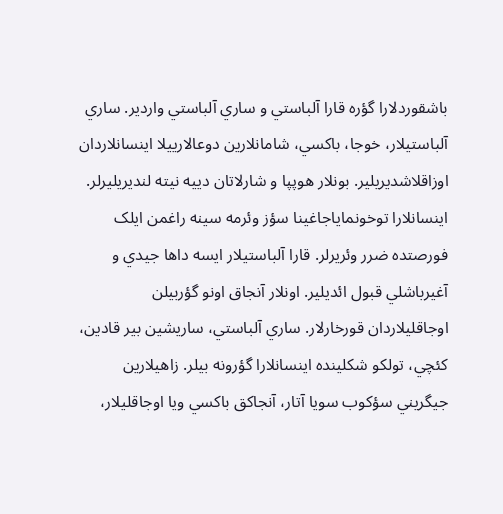باشقوردلارا گؤره قارا آلباستي و ساري آلباستي واردير. ساري آلباستيلار، خوجا، باکسي، شامانلارين دوعالارييلا اينسانلاردان اوزاقلاشدیريلير. بونلار هوپپا و شارلاتان دييه نيته لنديريليرلر. اينسانلارا توخونماياجاغينا سؤز وئرمه سينه راغمن ايلک فورصتده ضرر وئريرلر. قارا آلباستيلار ايسه داها جيدي و آغيرباشلي قبول ائديلير. اونلار آنجاق اونو گؤربيلن اوجاقليلاردان قورخارلار. ساري آلباستي، ساريشين بير قادين، کئچي، تولکو شکلينده اينسانلارا گؤرونه بيلر. زاهیلارین جيگريني سؤکوب سويا آتار، آنجاکق باکسي ويا اوجاقليلار،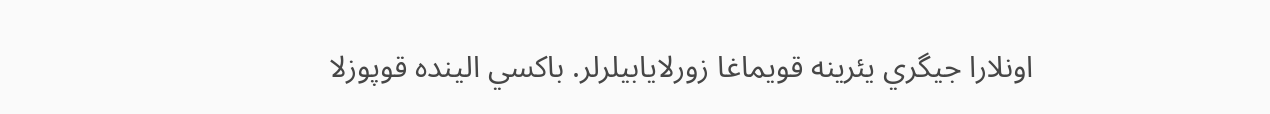اونلارا جيگري يئرينه قويماغا زورلايابيلرلر. باکسي الينده قوپوزلا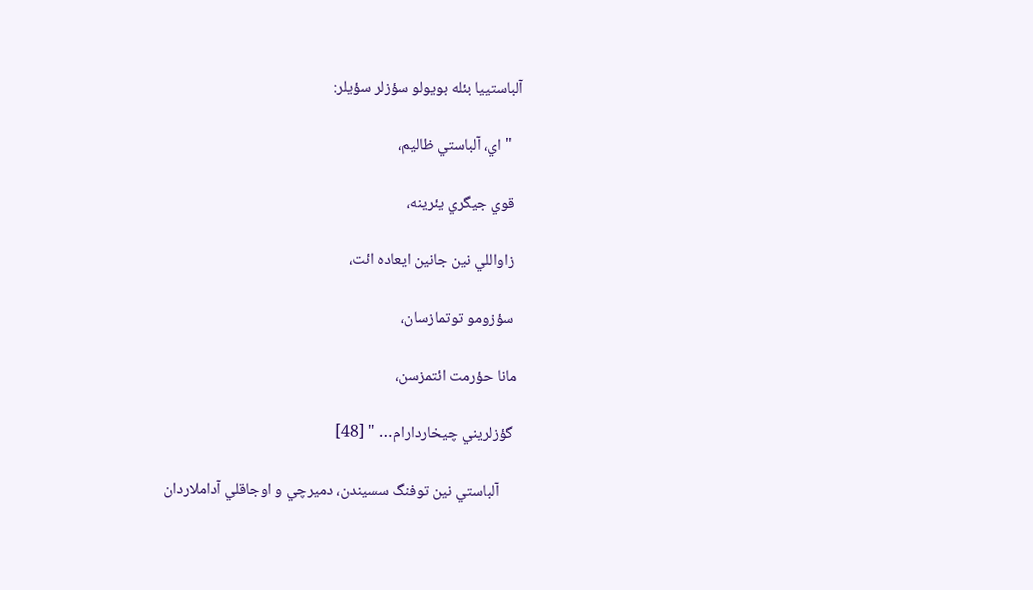آلباستييا بئله بويولو سؤزلر سؤيلر:

   " اي، آلباستي ظاليم،

  قوي جيگري يئرينه،

  زاواللي نين جانين ایعاده ائت،

  سؤزومو توتمازسان،

 مانا حؤرمت ائتمزسن،

  گؤزلريني چيخاردارام… " [48]

      آلباستي نين توفنگ سسيندن، دميرچي و اوجاقلي آداملاردان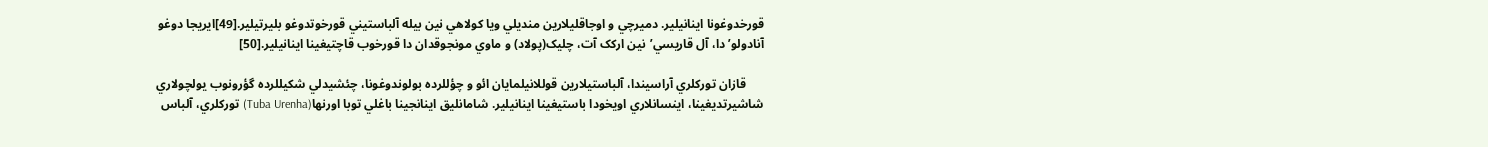قورخدوغونا اينانيلير. دميرچي و اوجاقليلارين منديلي ويا کولاهي نين بيله آلباستيني قورخوتدوغو بليرتيلير.[49]ايريجا دوغو آنادولو’دا، آل قاريسي’نين ارکک آت، چليک(پولاد) و ماوي مونجوقدان دا قورخوب قاچتيغينا اينانيلير.[50]

      قازان تورکلري آراسيندا، آلباستيلارين قوللانيلمايان ائو و چؤللرده بولوندوغونا، چئشيدلي شکيللرده گؤرونوب يولچولاري شاشيرتديغينا، اينسانلاري اويخودا باستيغينا اينانيلير. شامانليق اينانجينا باغلي توبا اورنها(Tuba Urenha) تورکلري، آلباس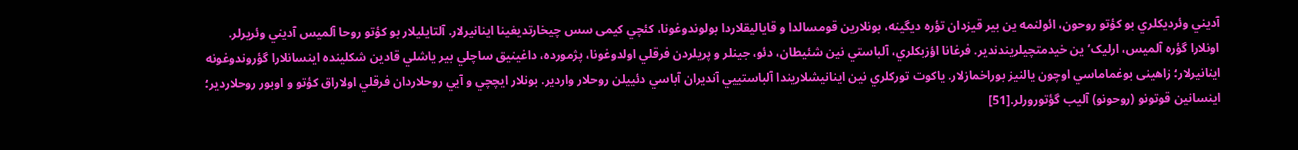آديني وئرديکلري بو کؤتو روحون، ائولنمه ين بير قيزدان تؤره ديگينه، بونلارين قومسالدا و قاياليقلاردا بولوندوغونا، کئچي کیمی سس چيخارتديغينا اينانيرلار. آلتايليلار بو کؤتو روحا آلميس آديني وئريرلر. اونلارا گؤره آلميس، ارليک’ين خیدمتچيلريندندير. فرغانا اؤزبکلري، آلباستي نين شئیطان، دئو، جينلر و پريلردن فرقلي اولدوغونا، پژمورده، داغينيق ساچلي بير ياشلي قادين شکلينده اينسانلارا گؤروندوغونه اينانيرلار؛ زاهینی بوغماماسي اوچون يالنيز بوراخمازلار. ياکوت تورکلري نين اينانيشلاريندا آلباستييي آنديران آباسي دئیيلن روحلار واردير. بونلار ايچچي و آيي روحلاردان فرقلي اولاراق کؤتو و اوبور روحلاردير؛ اينسانين قوتونو (روحونو) آليب گؤتورورلر.[51]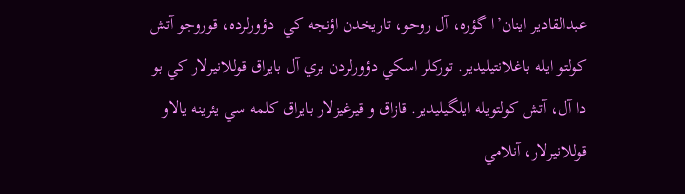عبدالقادیر اينان’ا گؤره، آل روحو، تاريخدن اؤنجه کي  دؤورلرده، قوروجو آتش کولتو ايله باغلانتيليدير. تورکلر اسکي دؤورلردن بري آل بايراق قوللانيرلار کي بو دا آل، آتش کولتويله ايلگيليدير. قازاق و قیرغیزلار بايراق کلمه سي يئرينه يالاو قوللانيرلار، آنلامي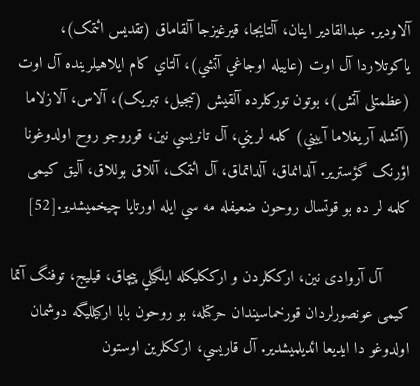آلاودير. عبدالقادیر اينان، آلتايجا، قیرغیزجا آلقاماق (تقديس ائتمک)، ياکوتلاردا آل اوت (عایيله اوجاغي آتشي)، آلتاي کام ايلاهيلرينده آل اوت (عظمتلی آتش)، بوتون تورکلرده آلقيش (تبجيل، تبريک)، آلاس، آلازلاما (آتشله آريغلاما آييني) کلمه لريني، آل تانريسي نين، قوروجو روح اولدوغونا اؤرنک گؤسترير. آلدانماق، آلداتماق، آل ائتمک، آللاق بوللاق، آليق کیمی کلمه لر ده بو قوتسال روحون ضعيفله مه سي ايله اورتايا چيخميشدیر.[52]

      آل آروادی نين، ارککلردن و ارککليکله ايلگيلي پیچاق، قيليج، توفنگ آتما کیمی عونصورلردان قورخماسيندان حرکتله، بو روحون بابا ارکيلليگه دوشمان اولدوغو دا ايديعا ائديلميشدیر. آل قاريسي، ارککلرين اوستون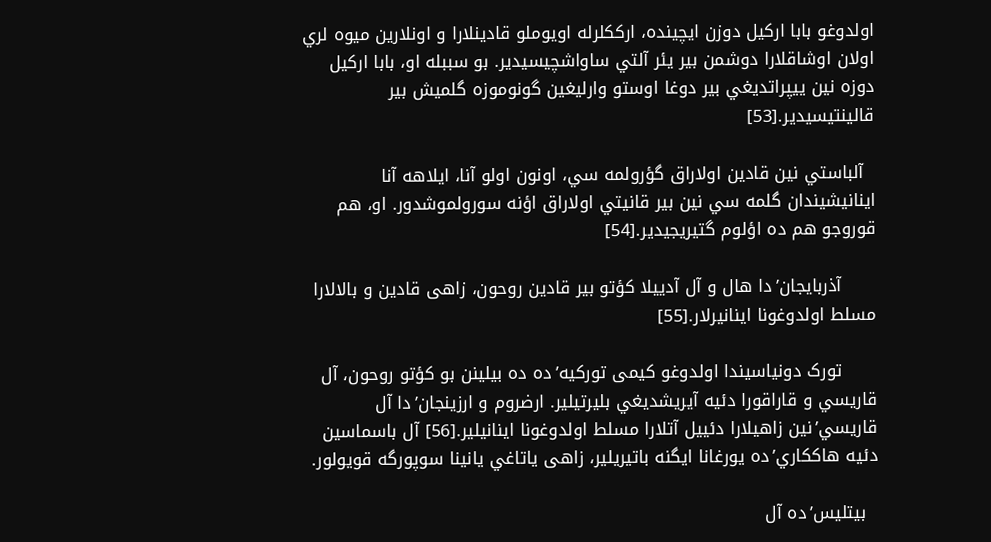اولدوغو بابا ارکيل دوزن ايچينده، ارککلرله اويوملو قادينلارا و اونلارين ميوه لري اولان اوشاقلارا دوشمن بير يئر آلتي ساواشچيسيدير. بو سببله او، بابا ارکيل دوزه نين ييپراتديغي بير دوغا اوستو وارليغين گونوموزه گلميش بير قالينتيسيدير.[53]

  آلباستي نين قادين اولاراق گؤرولمه سي، اونون اولو آنا، ايلاهه آنا اينانيشيندان گلمه سي نين بير قانيتي اولاراق اؤنه سورولموشدور. او، هم قوروجو هم ده اؤلوم گتيريجيدير.[54]

      آذربايجان’دا هال و آل آدييلا کؤتو بير قادين روحون، زاهی قادين و بالالارا مسلط اولدوغونا اينانيرلار.[55]

      تورک دونياسيندا اولدوغو کیمی تورکيه’ده ده بيلينن بو کؤتو روحون، آل قاريسي و قاراقورا دئيه آيريشديغي بليرتيلير. ارضروم و ارزينجان’دا آل قاريسي’نين زاهیلارا دئييل آتلارا مسلط اولدوغونا اينانيلير.[56] آل باسماسين دئيه هاککاري’ده يورغانا ايگنه باتيريلير، زاهی ياتاغي يانينا سوپورگه قویولور.

  بيتليس’ده آل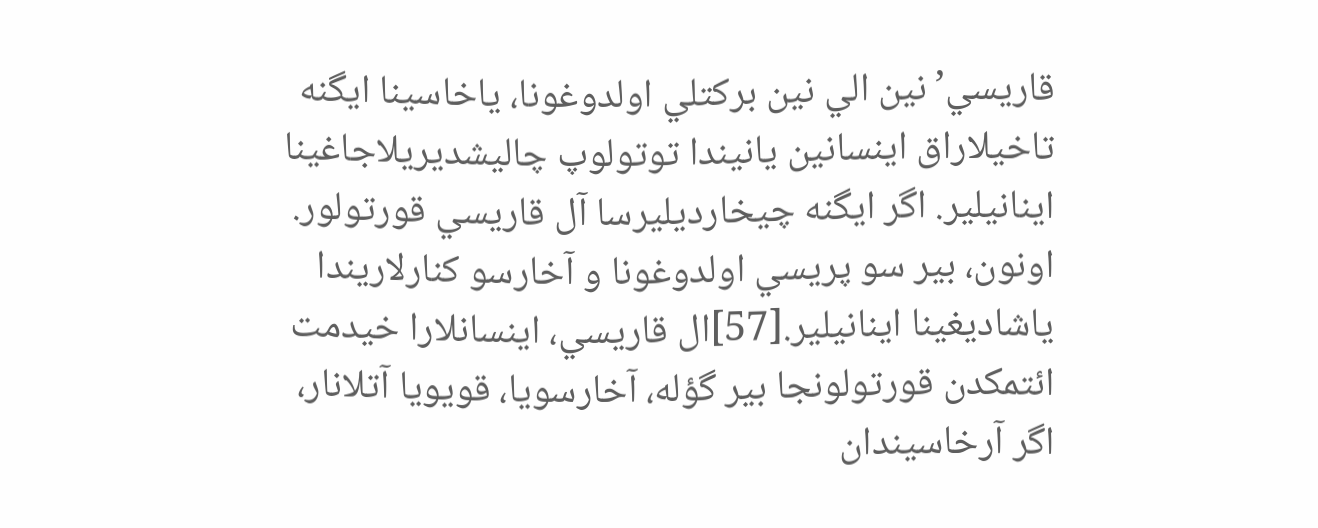قاريسي’نين الي نين برکتلي اولدوغونا، ياخاسينا ايگنه تاخيلاراق اينسانين يانيندا توتولوپ چاليشدیريلاجاغينا اينانيلير. اگر ايگنه چيخارديليرسا آل قاريسي قورتولور. اونون، بير سو پريسي اولدوغونا و آخارسو کنارلاريندا ياشاديغينا اينانيلير.[57]ال قاريسي، اينسانلارا خیدمت ائتمکدن قورتولونجا بير گؤله، آخارسويا، قويويا آتلانار، اگر آرخاسيندان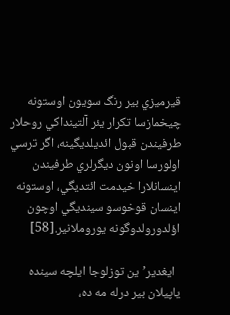قيرميزي بير رنگ سويون اوستونه چيخمازسا تکرار يئر آلتينداکي روحلار طرفیندن قبول ائديلديگينه، اگر ترسي اولورسا اونون ديگرلري طرفیندن اينسانلارا خیدمت ائتديگي، اوستونه اينسان قوخوسو سينديگي اوچون اؤلدورولدوگونه يوروملانير.[58]

  ايغدير’ين توزلوجا ايلچه سينده ياپيلان بير درله مه ده،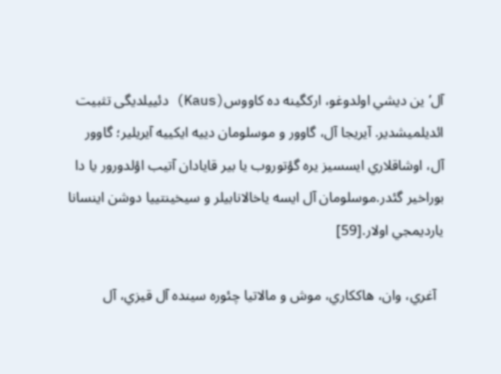آل’ين ديشي اولدوغو، ارکگينه ده کاووس(Kaus) دئییلدیگی تثبيت ائديلميشدیر. آيريجا آل، گاوور و موسلومان دييه ايکييه آيريلير؛ گاوور آل، اوشاقلاري ايسسيز يره گؤتوروب يا بير قايادان آتيب اؤلدورور يا دا بوراخیر گئدر.موسلومان آل ايسه ياخالانابيلر و سيخينتييا دوشن اينسانا يارديمجي اولار.[59]

  آغري، وان، هاککاري، موش و مالاتيا چئوره سينده آل قيزي، آل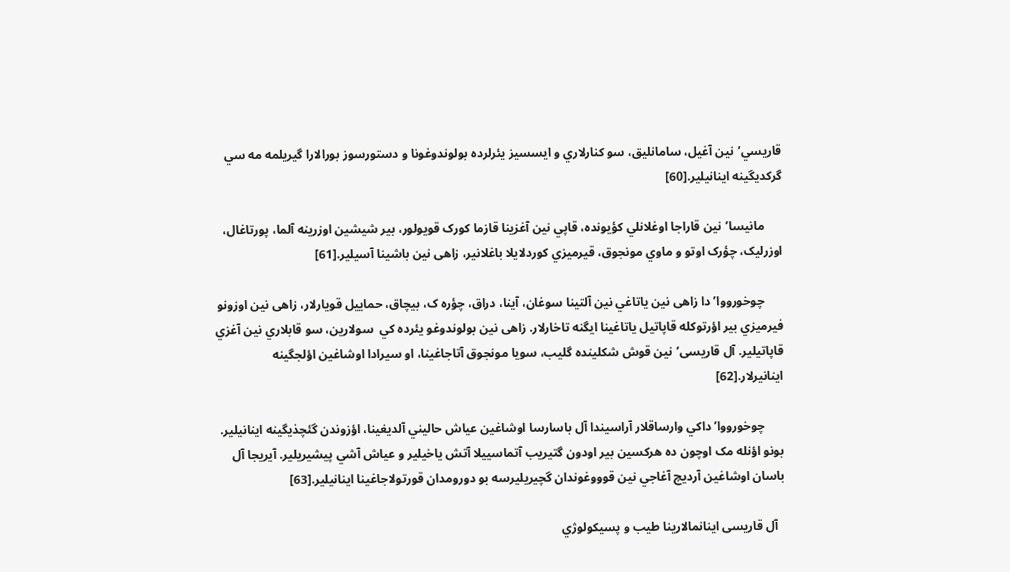قاريسي’نين آغيل، سامانليق، سو کنارلاري و ايسسيز يئرلرده بولوندوغونا و دستورسوز بورالارا گيريلمه مه سي گرکديگينه اينانيلير.[60]

      مانيسا’نين قاراجا اوغلانلي کؤيونده، قاپي نين آغزينا قازما کورک قویولور، بير شيشين اوزرينه آلما، پورتاغال، اوزرليک، چؤرک اوتو و ماوي مونجوق، قيرميزي کوردلايلا باغلانير، زاهی نین باشينا آسيلير.[61]

      چوخورووا’دا زاهی نین ياتاغي نين آلتينا سوغان، آينا، دراق، چؤره ک، بيچاق، حماییل قويارلار، زاهی نین اوزونو فيرميزي بير اؤرتوکله قاپاتيل ياتاغينا ايگنه تاخارلار. زاهی نين بولوندوغو يئرده کي  سولارين، سو قابلاري نين آغزي قاپاتيلير. آل قاریسی’نين قوش شکلينده گليب، سويا مونجوق آتاجاغينا، او سيرادا اوشاغین اؤلجگينه اينانيرلار.[62]

      چوخورووا’داکي وارساقلار آراسيندا آل باسارسا اوشاغین عياش حاليني آلديغينا، اؤزوندن گئچذيگينه اينانيلير. بونو اؤنله مک اوچون ده هرکسين بير اودون گتيريب آتماسييلا آتش ياخيلير و عياش آشي پيشيريلير. آيريجا آل باسان اوشاغین آرديچ آغاجي نين قوووغوندان گچيريليرسه بو دورومدان قورتولاجاغينا اينانيلير.[63]

  آل قاریسی اينانمالارينا طيب و پسيکولوژي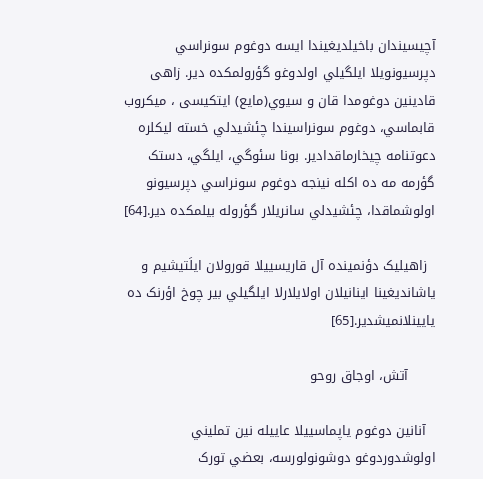آچيسيندان باخيلديغيندا ايسه دوغوم سونراسي دپرسيونويلا ايلگيلي اولدوغو گؤرولمکده دير. زاهی قادينين دوغومدا قان و سيوي(مایع) ایتکیسی ، ميکروب قابماسي، دوغوم سونراسيندا چئشيدلي خسته لیکلره دعوتنامه چيخارماقدادير. بونا سئوگي، ايلگي، دستک گؤرمه مه ده اکله نينجه دوغوم سونراسي دپرسيونو اولوشماقدا، چئشيدلي سانريلار گؤروله بيلمکده دير.[64]

  زاهیليک دؤنمينده آل قاریسیيلا قورولان ايلَتيشيم و ياشانديغينا اينانيلان اولايلارلا ايلگيلي بیر چوخ اؤرنک ده يايينلانميشدیر.[65]

      آتش، اوجاق روحو

  آنانين دوغوم ياپماسييلا عاييله نين تمليني اولوشدوردوغو دوشونولورسه، بعضي تورک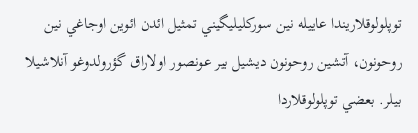توپلولوقلاريندا عاييله نين سورکليليگيني تمثيل ائدن ائوين اوجاغي نين روحونون، آتشين روحونون ديشيل بير عونصور اولاراق گؤرولدوغو آنلاشيلا بيلر. بعضي توپلولوقلاردا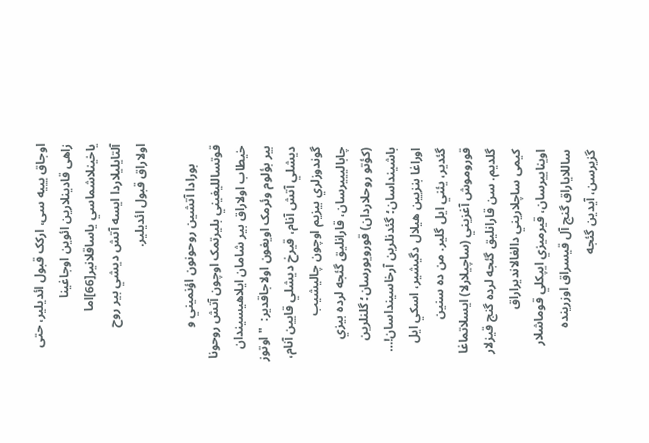اوجاق یییه سی، ارکک قبول ائديلير، حتی زاهی قادينلارين ائوين اوجاغينا ياخینلاشماسي ياساقلانير[66]اما آلتايليلاردا ايسه آتش ديشي بير روح اولاراق قبول ائديلير.

      بورادا آتشين روحونون اؤنميني و قوتسالليغيني بليرتمک اوچون آتش روحونا خیطاب اولاراق بير شامان ايلاهيسيندان بير بؤلوم وئرمک اويغون اولاجاقدير:  " اوتوز ديشلي آتش آنام، قيرخ ديشلي قايين آنام، گوندوزلري بيزيم اوچون چاليشيب چابالیییرسان، قارانليق گئجه لرده بيزي (کؤتو روحلاردان) قورويورسان؛ گلنلرين باشينداسان؛ گئدنلرين آرخاسينداسان!… اوراغا بنزيين هيلال دگيشير، اسکي ايل گئدیر، يئني ايل گلير. من ده سنين قوروموش آغزيني (ساچيلارلا) ايسلاتماغا گلديم. سن قارانليق گئجه لرده گنج قیزلار کیمی ساچلاريني دالغالانديراراق اويناییرسان، قيرميزي ايپکلي قوماشلار ساللاياراق گنج آل قيسراق اوزرينده گزيرسن، آيدين گئجه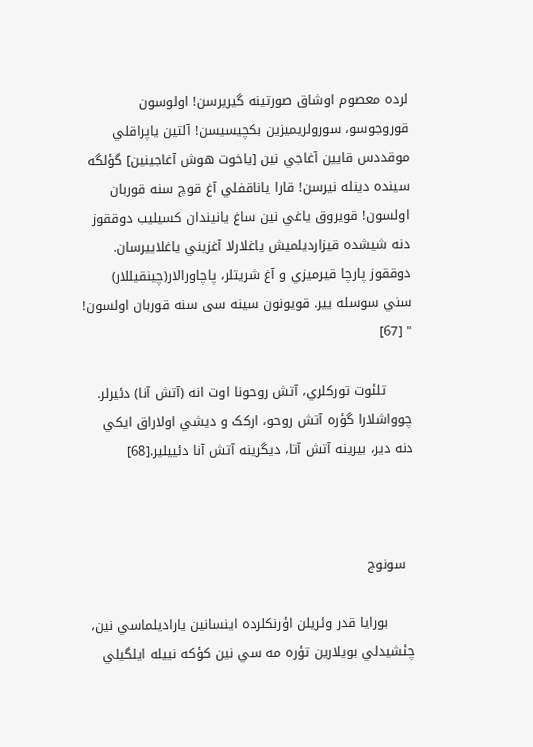لرده معصوم اوشاق صورتينه گيریرسن! اولوسون قوروجوسو، سورولريميزين بکچيسيسن! آلتين ياپراقلي موقددس قايين آغاجي نين [ياخوت هوش آغاجينين] گؤلگه سينده دينله نيرسن! قارا ياناقفلي آغ قوچ سنه قوربان اولسون! قويروق ياغي نين ساغ يانيندان کسيليب دوققوز دنه شيشده قيزارديلميش ياغلارلا آغزيني ياغلاییرسان. دوققوز پارچا قيرميزي و آغ شریتلر، پاچاورالار(چینقیللار) سني سوسله ییر. قويونون سینه سی سنه قوربان اولسون! " [67]

      تلئوت تورکلري، آتش روحونا اوت انه (آتش آنا) دئیرلر. چوواشلارا گؤره آتش روحو، ارکک و ديشي اولاراق ايکي دنه دير، بيرينه آتش آتا، ديگرينه آتش آنا دئییلیر.[68]



  سونوج

      بورايا قدر وئريلن اؤرنکلرده اينسانين ياراديلماسي نين، چئشيدلي بويلارين تؤره مه سي نين کؤکه نييله ايلگيلي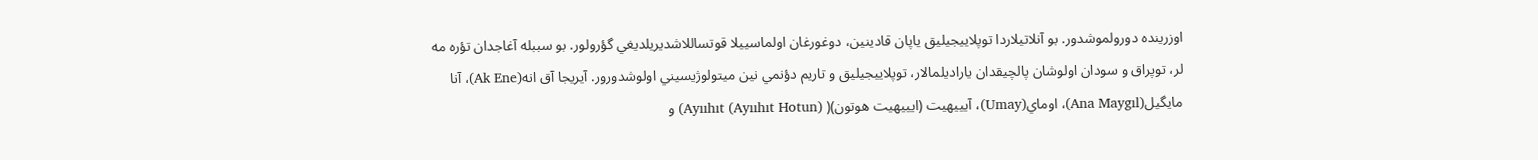اوزرينده دورولموشدور. بو آنلاتيلاردا توپلاييجيليق ياپان قادينين، دوغورغان اولماسييلا قوتساللاشدیريلديغي گؤرولور. بو سببله آغاجدان تؤره مه لر، توپراق و سودان اولوشان پالچیقدان ياراديلمالار، توپلاييجيليق و تاريم دؤنمي نين ميتولوژيسيني اولوشدورور. آيريجا آق انه(Ak Ene)، آنا مايگيل(Ana Maygıl)، اوماي(Umay)، آيييهيت (ايييهيت هوتون)( Ayııhıt (Ayııhıt Hotun)) و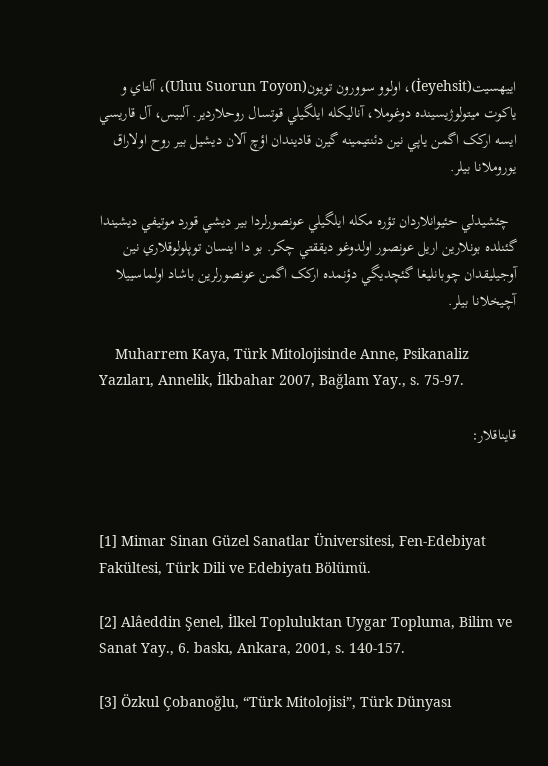اييهسيت(İeyehsit)، اولوو سوورون تويون(Uluu Suorun Toyon)، آلتاي و ياکوت ميتولوژيسينده دوغوملا، آناليکله ايلگيلي قوتسال روحلاردير. آلبيس، آل قاريسي ايسه ارکک اگمن ياپي نين دئنتيمينه گيرن قاديندان اؤچ آلان ديشيل بير روح اولاراق يوروملانا بيلر.

  چئشيدلي حئیوانلاردان تؤره مکله ايلگيلي عونصورلردا بير ديشي قورد موتيفي ديشيندا گئنلده بونلارين اريل عونصور اولدوغو دیققتي چکر. بو دا اينسان توپلولوقلاري نين آوجيليقدان چوبانليغا گئچدیگي دؤنمده ارکک اگمن عونصورلرين باشاد اولماسييلا آچيخلانا بيلر.

    Muharrem Kaya, Türk Mitolojisinde Anne, Psikanaliz Yazıları, Annelik, İlkbahar 2007, Bağlam Yay., s. 75-97.

قایناقلار:



[1] Mimar Sinan Güzel Sanatlar Üniversitesi, Fen-Edebiyat Fakültesi, Türk Dili ve Edebiyatı Bölümü.

[2] Alâeddin Şenel, İlkel Topluluktan Uygar Topluma, Bilim ve Sanat Yay., 6. baskı, Ankara, 2001, s. 140-157.

[3] Özkul Çobanoğlu, “Türk Mitolojisi”, Türk Dünyası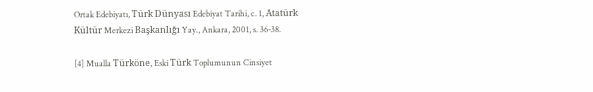Ortak Edebiyatı, Türk Dünyası Edebiyat Tarihi, c. 1, Atatürk Kültür Merkezi Başkanlığı Yay., Ankara, 2001, s. 36-38.

[4] Mualla Türköne, Eski Türk Toplumunun Cinsiyet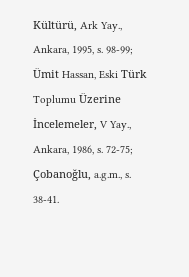Kültürü, Ark Yay., Ankara, 1995, s. 98-99; Ümit Hassan, Eski Türk Toplumu Üzerine İncelemeler, V Yay., Ankara, 1986, s. 72-75; Çobanoğlu, a.g.m., s. 38-41.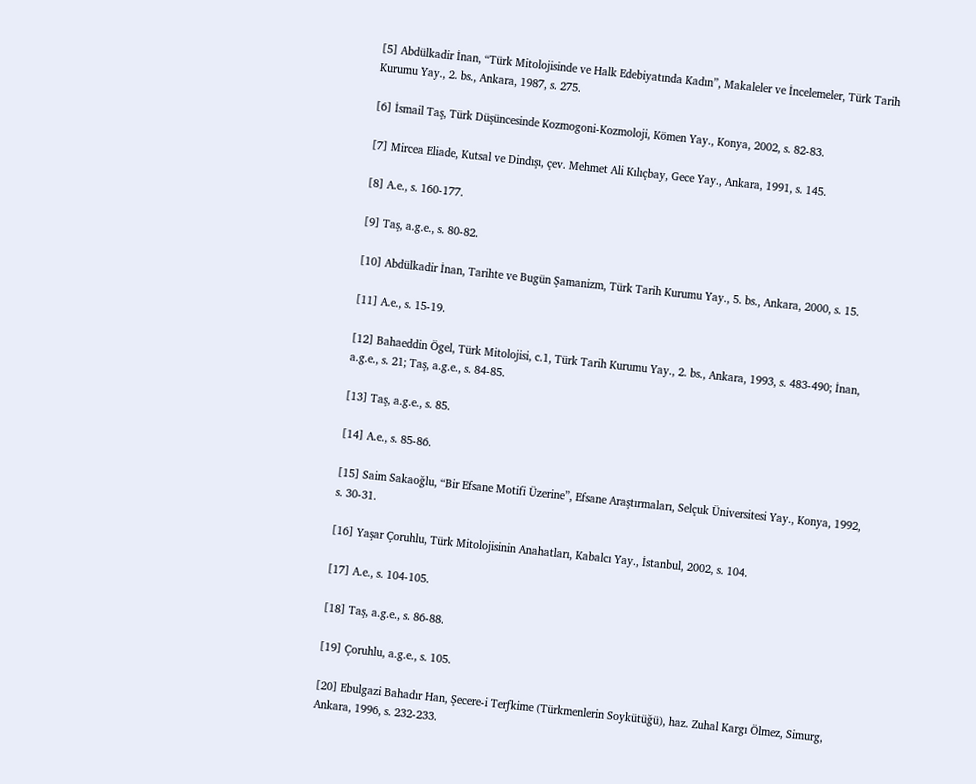[5] Abdülkadir İnan, “Türk Mitolojisinde ve Halk Edebiyatında Kadın”, Makaleler ve İncelemeler, Türk Tarih Kurumu Yay., 2. bs., Ankara, 1987, s. 275.

[6] İsmail Taş, Türk Düşüncesinde Kozmogoni-Kozmoloji, Kömen Yay., Konya, 2002, s. 82-83.

[7] Mircea Eliade, Kutsal ve Dindışı, çev. Mehmet Ali Kılıçbay, Gece Yay., Ankara, 1991, s. 145.

[8] A.e., s. 160-177.

[9] Taş, a.g.e., s. 80-82.

[10] Abdülkadir İnan, Tarihte ve Bugün Şamanizm, Türk Tarih Kurumu Yay., 5. bs., Ankara, 2000, s. 15.

[11] A.e., s. 15-19.

[12] Bahaeddin Ögel, Türk Mitolojisi, c.1, Türk Tarih Kurumu Yay., 2. bs., Ankara, 1993, s. 483-490; İnan, a.g.e., s. 21; Taş, a.g.e., s. 84-85.

[13] Taş, a.g.e., s. 85.

[14] A.e., s. 85-86.

[15] Saim Sakaoğlu, “Bir Efsane Motifi Üzerine”, Efsane Araştırmaları, Selçuk Üniversitesi Yay., Konya, 1992, s. 30-31.

[16] Yaşar Çoruhlu, Türk Mitolojisinin Anahatları, Kabalcı Yay., İstanbul, 2002, s. 104.

[17] A.e., s. 104-105.

[18] Taş, a.g.e., s. 86-88.

[19] Çoruhlu, a.g.e., s. 105.

[20] Ebulgazi Bahadır Han, Şecere-i Terƒkime (Türkmenlerin Soykütüğü), haz. Zuhal Kargı Ölmez, Simurg, Ankara, 1996, s. 232-233.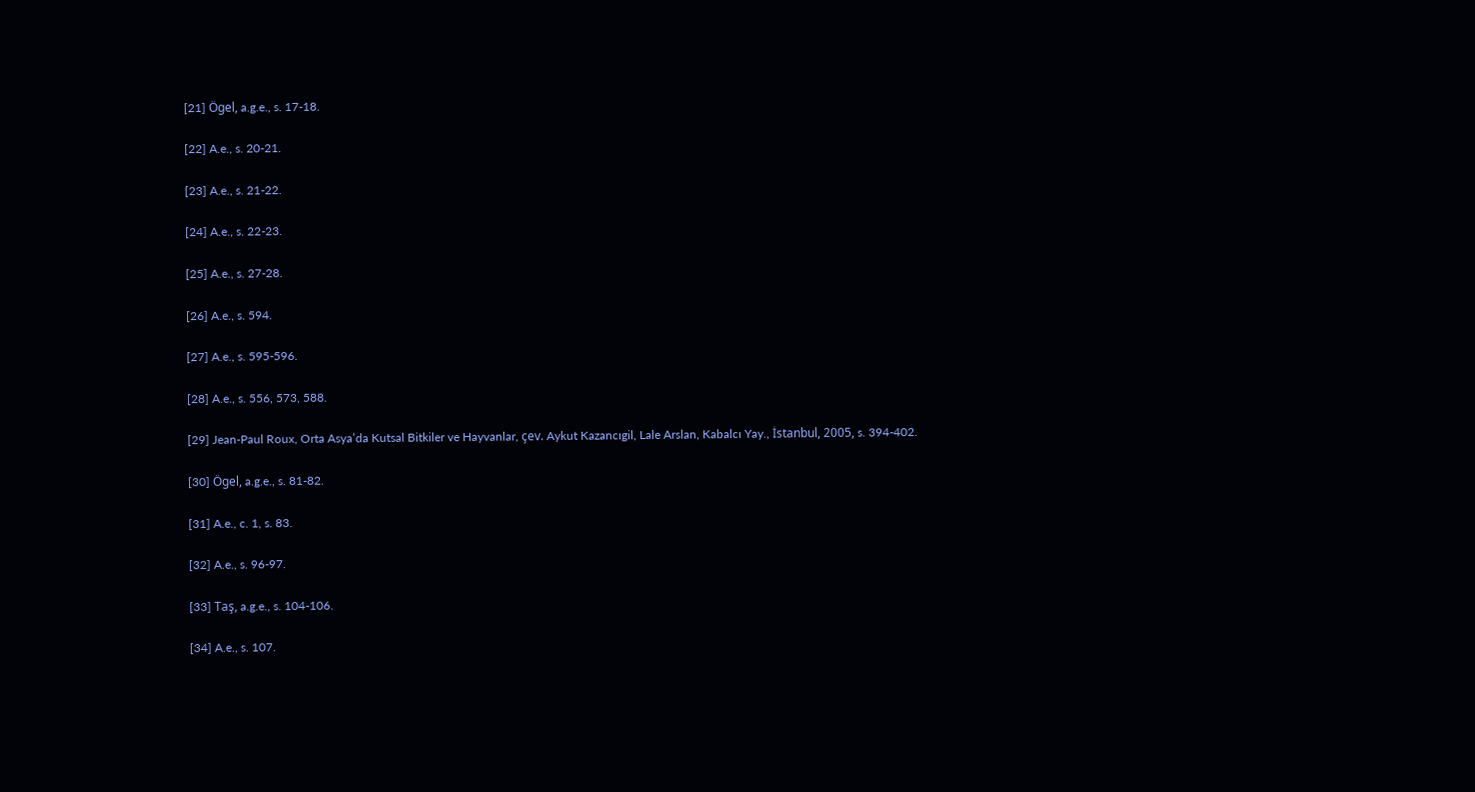[21] Ögel, a.g.e., s. 17-18.

[22] A.e., s. 20-21.

[23] A.e., s. 21-22.

[24] A.e., s. 22-23.

[25] A.e., s. 27-28.

[26] A.e., s. 594.

[27] A.e., s. 595-596.

[28] A.e., s. 556, 573, 588.

[29] Jean-Paul Roux, Orta Asya’da Kutsal Bitkiler ve Hayvanlar, çev. Aykut Kazancıgil, Lale Arslan, Kabalcı Yay., İstanbul, 2005, s. 394-402.

[30] Ögel, a.g.e., s. 81-82.

[31] A.e., c. 1, s. 83.

[32] A.e., s. 96-97.

[33] Taş, a.g.e., s. 104-106.

[34] A.e., s. 107.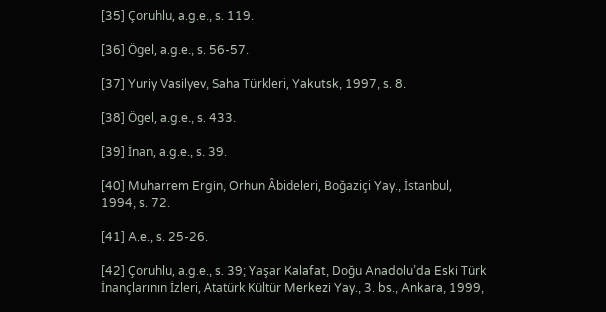[35] Çoruhlu, a.g.e., s. 119.

[36] Ögel, a.g.e., s. 56-57.

[37] Yuriy Vasilyev, Saha Türkleri, Yakutsk, 1997, s. 8.

[38] Ögel, a.g.e., s. 433.

[39] İnan, a.g.e., s. 39.

[40] Muharrem Ergin, Orhun Âbideleri, Boğaziçi Yay., İstanbul, 1994, s. 72.

[41] A.e., s. 25-26.

[42] Çoruhlu, a.g.e., s. 39; Yaşar Kalafat, Doğu Anadolu’da Eski Türk İnançlarının İzleri, Atatürk Kültür Merkezi Yay., 3. bs., Ankara, 1999,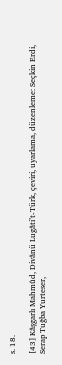s. 18.

[43] Kâşgarlı Mahmûd, Divânü Lugâti’t-Türk, çeviri, uyarlama, düzenleme: Seçkin Erdi, Serap Tuğba Yurteser,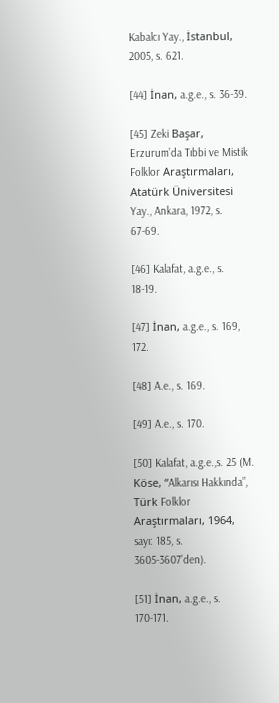Kabalcı Yay., İstanbul, 2005, s. 621.

[44] İnan, a.g.e., s. 36-39.

[45] Zeki Başar, Erzurum’da Tıbbi ve Mistik Folklor Araştırmaları, Atatürk Üniversitesi Yay., Ankara, 1972, s. 67-69.

[46] Kalafat, a.g.e., s. 18-19.

[47] İnan, a.g.e., s. 169, 172.

[48] A.e., s. 169.

[49] A.e., s. 170.

[50] Kalafat, a.g.e.,s. 25 (M. Köse, “Alkarısı Hakkında”, Türk Folklor Araştırmaları, 1964, sayı: 185, s. 3605-3607’den).

[51] İnan, a.g.e., s. 170-171.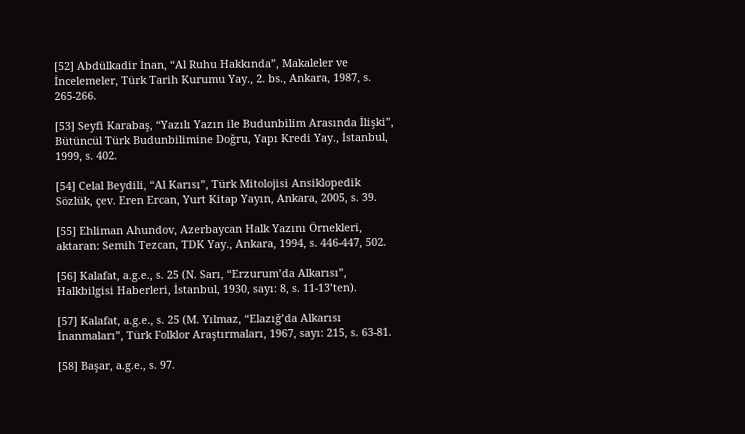[52] Abdülkadir İnan, “Al Ruhu Hakkında”, Makaleler ve İncelemeler, Türk Tarih Kurumu Yay., 2. bs., Ankara, 1987, s. 265-266.

[53] Seyfi Karabaş, “Yazılı Yazın ile Budunbilim Arasında İlişki”, Bütüncül Türk Budunbilimine Doğru, Yapı Kredi Yay., İstanbul, 1999, s. 402.

[54] Celal Beydili, “Al Karısı”, Türk Mitolojisi Ansiklopedik Sözlük, çev. Eren Ercan, Yurt Kitap Yayın, Ankara, 2005, s. 39.

[55] Ehliman Ahundov, Azerbaycan Halk Yazını Örnekleri, aktaran: Semih Tezcan, TDK Yay., Ankara, 1994, s. 446-447, 502.

[56] Kalafat, a.g.e., s. 25 (N. Sarı, “Erzurum’da Alkarısı”, Halkbilgisi Haberleri, İstanbul, 1930, sayı: 8, s. 11-13’ten).

[57] Kalafat, a.g.e., s. 25 (M. Yılmaz, “Elazığ’da Alkarısı İnanmaları”, Türk Folklor Araştırmaları, 1967, sayı: 215, s. 63-81.

[58] Başar, a.g.e., s. 97.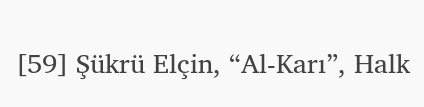[59] Şükrü Elçin, “Al-Karı”, Halk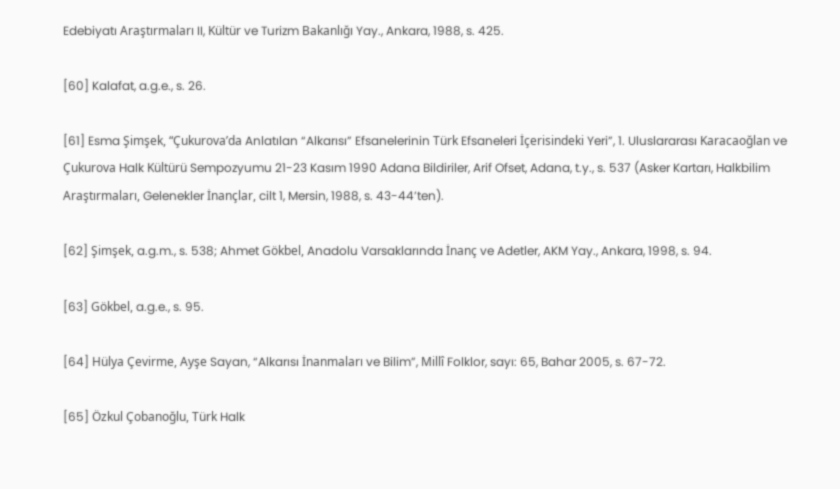Edebiyatı Araştırmaları II, Kültür ve Turizm Bakanlığı Yay., Ankara, 1988, s. 425.

[60] Kalafat, a.g.e., s. 26.

[61] Esma Şimşek, “Çukurova’da Anlatılan “Alkarısı” Efsanelerinin Türk Efsaneleri İçerisindeki Yeri”, 1. Uluslararası Karacaoğlan ve Çukurova Halk Kültürü Sempozyumu 21-23 Kasım 1990 Adana Bildiriler, Arif Ofset, Adana, t.y., s. 537 (Asker Kartarı, Halkbilim Araştırmaları, Gelenekler İnançlar, cilt 1, Mersin, 1988, s. 43-44’ten).

[62] Şimşek, a.g.m., s. 538; Ahmet Gökbel, Anadolu Varsaklarında İnanç ve Adetler, AKM Yay., Ankara, 1998, s. 94.

[63] Gökbel, a.g.e., s. 95.

[64] Hülya Çevirme, Ayşe Sayan, “Alkarısı İnanmaları ve Bilim”, Millî Folklor, sayı: 65, Bahar 2005, s. 67-72.

[65] Özkul Çobanoğlu, Türk Halk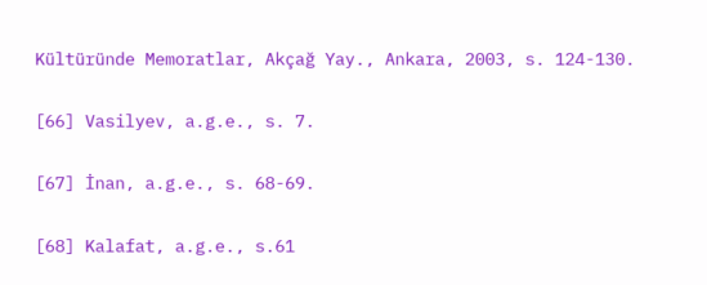Kültüründe Memoratlar, Akçağ Yay., Ankara, 2003, s. 124-130.

[66] Vasilyev, a.g.e., s. 7.

[67] İnan, a.g.e., s. 68-69.

[68] Kalafat, a.g.e., s.61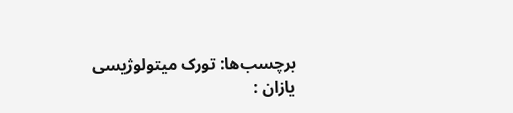برچسب‌ها: تورک میتولوژیسی
يازان :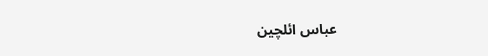عباس ائلچین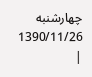چهارشنبه 1390/11/26 |